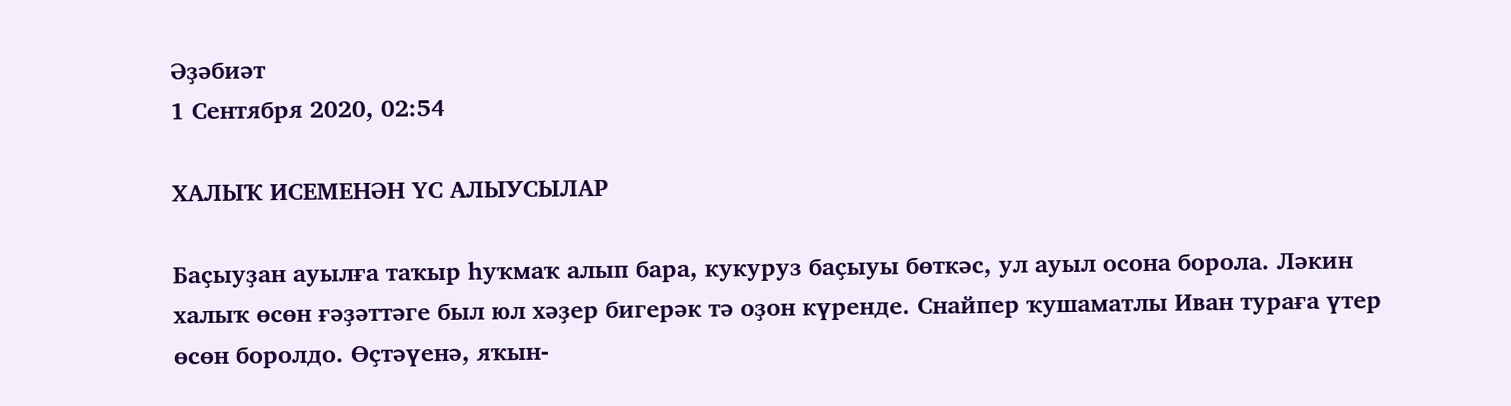Әҙәбиәт
1 Сентября 2020, 02:54

ХАЛЫҠ ИСЕМЕНӘН ҮС АЛЫУСЫЛАР

Баҫыуҙан ауылға таҡыр һуҡмаҡ алып бара, кукуруз баҫыуы бөткәс, ул ауыл осона борола. Ләкин халыҡ өсөн ғәҙәттәге был юл хәҙер бигерәк тә оҙон күренде. Снайпер ҡушаматлы Иван тураға үтер өсөн боролдо. Өҫтәүенә, яҡын-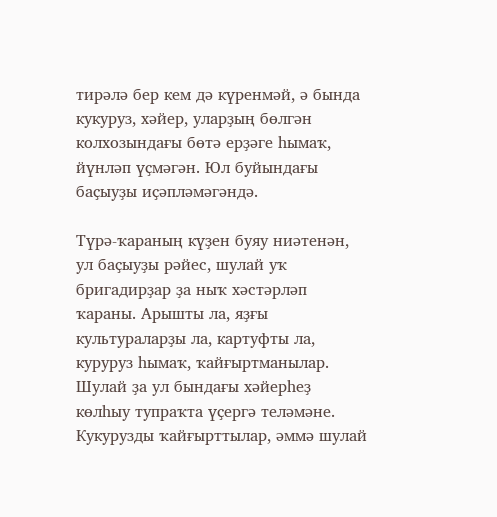тирәлә бер кем дә күренмәй, ә бында кукуруз, хәйер, уларҙың бөлгән колхозындағы бөтә ерҙәге һымаҡ, йүнләп үҫмәгән. Юл буйындағы баҫыуҙы иҫәпләмәгәндә.

Түрә-ҡараның күҙен буяу ниәтенән, ул баҫыуҙы рәйес, шулай уҡ бригадирҙар ҙа ныҡ хәстәрләп ҡараны. Арышты ла, яҙғы культураларҙы ла, картуфты ла, куруруз һымаҡ, ҡайғыртманылар. Шулай ҙа ул бындағы хәйерһеҙ көлһыу тупраҡта үҫергә теләмәне.
Кукурузды ҡайғырттылар, әммә шулай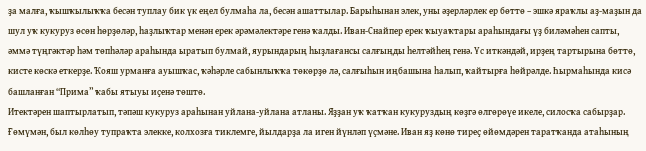ҙа малға, ҡышҡылыҡҡа бесән туплау бик үк еңел булмаһа ла, бесән ашаттылар. Барыһынан элек, уны әҙерләрлек ер бөттө – эшкә яраҡлы аҙ-маҙын да шул уҡ кукуруз өсөн һөрҙөләр, һаҙлыҡтар менән ерек әрәмәлектәре генә ҡалды. Иван-Снайпер ерек ҡыуаҡтары араһындағы үҙ биләмәһен сапты, әммә түңгәктәр һәм төпһәләр араһында ыратып булмай, яурындарың һыҙлағансы салғыңды һелтәйһең генә. Үс иткәндәй, ирҙең тартырына бөттө, кисте көскә еткерҙе. Ҡояш урманға ауышҡас, ҡәһәрле сабынлыҡҡа төкөрҙө лә, салғыһын иңбашына һалып, ҡайтырға һөйрәлде. Һырмаһында кисә башланған “Прима” ҡабы ятыуы иҫенә төштө.
Итектәрен шаптырлатып, тәпәш кукуруз араһынан уйлана-уйлана атланы. Яҙҙан уҡ ҡатҡан кукуруздың көҙгә өлгөрөүе икеле, силосҡа сабырҙар. Ғөмүмән, был көлһөу тупраҡта элекке, колхозға тиклемге, йылдарҙа ла иген йүнләп үҫмәне. Иван яҙ көнө тиреҫ өйөмдәрен таратҡанда атаһының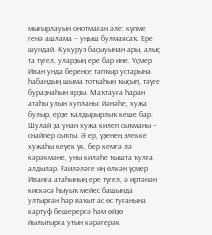мығырлауын онотмаған әле: күпме генә ашлама – уңыш булмаясаҡ. Ере шундай. Кукуруз баҫыуынан ары, алыҫ та түгел, уларҙың ере бар ине. Үҫмер Иван унда беренсе тапҡыр устарына һабандың шыма тотҡаһын ҡыҫып, тәүге бураҙнаһын ярҙы. Маҡтауға һаран атаһы улын хупланы: йәнәһе, хужа булыр, ерҙе ҡалдырырлыҡ кеше бар. Шулай ҙа унан хужа килеп сыҡманы – снайпер сыҡты. Ә ер, үҙенең элекке хужаһы кеүек үк, бер кемгә лә кәрәкмәне, уны киләһе ҡышта ҡулға алдылар. Ғаиләләге иң өлкән үҫмер Иванға атаһының ере түгел, ә иртәнән кискәсә һыуыҡ мейес башында ултырған һәр ваҡыт ас өс туғанына картуф бешерергә һәм өйҙө йылытырға утын кәрәгерәк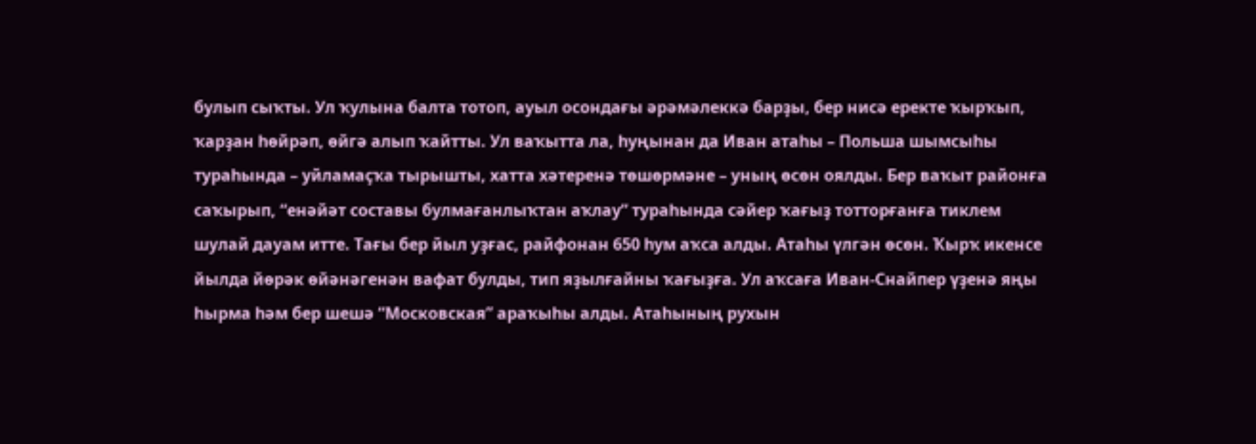булып сыҡты. Ул ҡулына балта тотоп, ауыл осондағы әрәмәлеккә барҙы, бер нисә еректе ҡырҡып, ҡарҙан һөйрәп, өйгә алып ҡайтты. Ул ваҡытта ла, һуңынан да Иван атаһы – Польша шымсыһы тураһында – уйламаҫҡа тырышты, хатта хәтеренә төшөрмәне – уның өсөн оялды. Бер ваҡыт районға саҡырып, “енәйәт составы булмағанлыҡтан аҡлау” тураһында сәйер ҡағыҙ тотторғанға тиклем шулай дауам итте. Тағы бер йыл уҙғас, райфонан 650 һум аҡса алды. Атаһы үлгән өсөн. Ҡырҡ икенсе йылда йөрәк өйәнәгенән вафат булды, тип яҙылғайны ҡағыҙға. Ул аҡсаға Иван-Снайпер үҙенә яңы һырма һәм бер шешә “Московская” араҡыһы алды. Атаһының рухын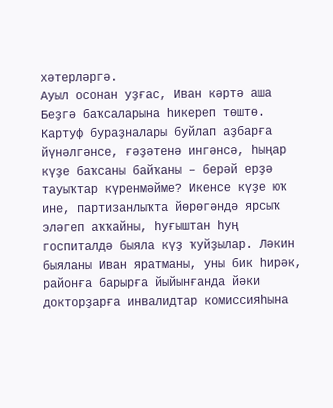хәтерләргә.
Ауыл осонан уҙғас, Иван кәртә аша Беҙгә баҡсаларына һикереп төштө. Картуф бураҙналары буйлап аҙбарға йүнәлгәнсе, ғәҙәтенә ингәнсә, һыңар күҙе баҡсаны байҡаны – берәй ерҙә тауыҡтар күренмәйме? Икенсе күҙе юҡ ине, партизанлыҡта йөрөгәндә ярсыҡ эләгеп аҡҡайны, һуғыштан һуң госпиталдә быяла күҙ ҡуйҙылар. Ләкин быяланы Иван яратманы, уны бик һирәк, районға барырға йыйынғанда йәки докторҙарға инвалидтар комиссияһына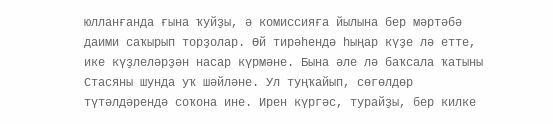юлланғанда ғына ҡуйҙы, ә комиссияға йылына бер мәртәбә даими саҡырып торҙолар. Өй тирәһендә һыңар күҙе лә етте, ике күҙлеләрҙән насар күрмәне. Бына әле лә баҡсала ҡатыны Стасяны шунда уҡ шәйләне. Ул туңҡайып, сөгөлдөр түтәлдәрендә соҡона ине. Ирен күргәс, турайҙы, бер килке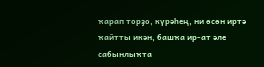ҡарап торҙо, күрәһең, ни өсөн иртә ҡайтты икән, башҡа ир-ат әле сабынлыҡта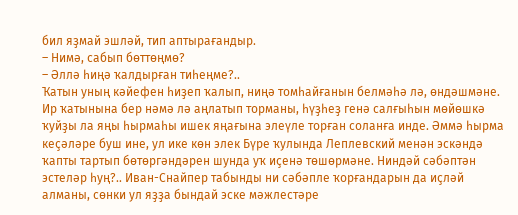бил яҙмай эшләй, тип аптырағандыр.
– Нимә, сабып бөттөңмө?
– Әллә һиңә ҡалдырған тиһеңме?..
Ҡатын уның кәйефен һиҙеп ҡалып, ниңә томһайғанын белмәһә лә, өндәшмәне. Ир ҡатынына бер нәмә лә аңлатып торманы, һүҙһеҙ генә салғыһын мөйөшкә ҡуйҙы ла яңы һырмаһы ишек яңағына элеүле торған соланға инде. Әммә һырма кеҫәләре буш ине, ул ике көн элек Бүре ҡулында Леплевский менән эскәндә ҡапты тартып бөтөргәндәрен шунда уҡ иҫенә төшөрмәне. Ниндәй сәбәптән эстеләр һуң?.. Иван-Снайпер табынды ни сәбәпле ҡорғандарын да иҫләй алманы, сөнки ул яҙҙа бындай эске мәжлестәре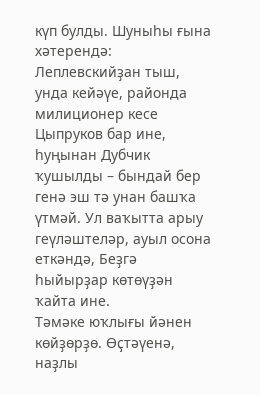күп булды. Шуныһы ғына хәтерендә: Леплевскийҙан тыш, унда кейәүе, районда милиционер кесе Цыпруков бар ине, һуңынан Дубчик ҡушылды – бындай бер генә эш тә унан башҡа үтмәй. Ул ваҡытта арыу геүләштеләр, ауыл осона еткәндә, Беҙгә һыйырҙар көтөүҙән ҡайта ине.
Тәмәке юҡлығы йәнен көйҙөрҙө. Өҫтәүенә, наҙлы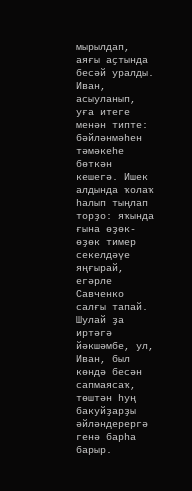мырылдап, аяғы аҫтында бесәй уралды. Иван, асыуланып, уға итеге менән типте: бәйләнмәһен тәмәкеһе бөткән кешегә. Ишек алдында ҡолаҡ һалып тыңлап торҙо: яҡында ғына өҙөк-өҙөк тимер секелдәүе яңғырай, егәрле Савченко салғы тапай. Шулай ҙа иртәгә йәкшәмбе, ул, Иван, был көндә бесән сапмаясаҡ, төштән һуң бакуйҙарҙы әйләндерергә генә барһа барыр.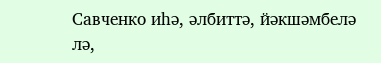Савченко иһә, әлбиттә, йәкшәмбелә лә,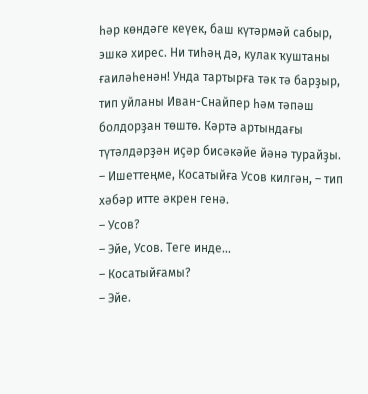һәр көндәге кеүек, баш күтәрмәй сабыр, эшкә хирес. Ни тиһәң дә, кулак ҡуштаны ғаиләһенән! Унда тартырға тәк тә барҙыр, тип уйланы Иван-Снайпер һәм тәпәш болдорҙан төштө. Кәртә артындағы түтәлдәрҙән иҫәр бисәкәйе йәнә турайҙы.
– Ишеттеңме, Косатыйға Усов килгән, – тип хәбәр итте әкрен генә.
– Усов?
– Эйе, Усов. Теге инде...
– Косатыйғамы?
– Эйе.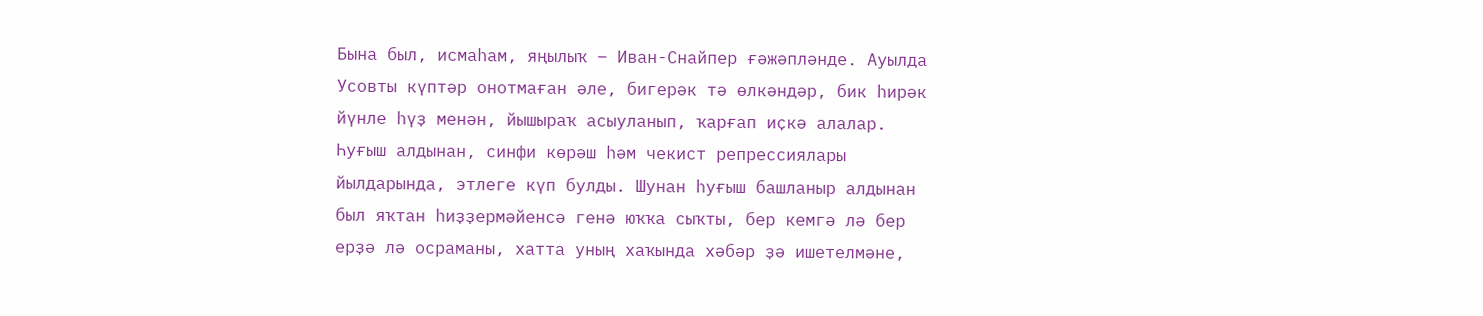Бына был, исмаһам, яңылыҡ – Иван-Снайпер ғәжәпләнде. Ауылда Усовты күптәр онотмаған әле, бигерәк тә өлкәндәр, бик һирәк йүнле һүҙ менән, йышыраҡ асыуланып, ҡарғап иҫкә алалар. Һуғыш алдынан, синфи көрәш һәм чекист репрессиялары йылдарында, этлеге күп булды. Шунан һуғыш башланыр алдынан был яҡтан һиҙҙермәйенсә генә юҡҡа сыҡты, бер кемгә лә бер ерҙә лә осраманы, хатта уның хаҡында хәбәр ҙә ишетелмәне,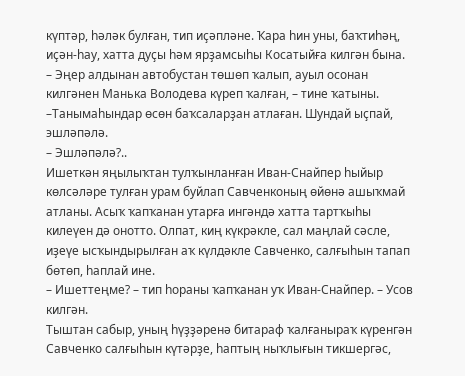күптәр, һәләк булған, тип иҫәпләне. Ҡара һин уны, баҡтиһәң, иҫән-һау, хатта дуҫы һәм ярҙамсыһы Косатыйға килгән бына.
– Эңер алдынан автобустан төшөп ҡалып, ауыл осонан килгәнен Манька Володева күреп ҡалған, – тине ҡатыны. –Танымаһындар өсөн баҡсаларҙан атлаған. Шундай ыҫпай, эшләпәлә.
– Эшләпәлә?..
Ишеткән яңылыҡтан тулҡынланған Иван-Снайпер һыйыр көлсәләре тулған урам буйлап Савченконың өйөнә ашыҡмай атланы. Асыҡ ҡапҡанан утарға ингәндә хатта тартҡыһы килеүен дә онотто. Олпат, киң күкрәкле, сал маңлай сәсле, иҙеүе ысҡындырылған аҡ күлдәкле Савченко, салғыһын тапап бөтөп, һаплай ине.
– Ишеттеңме? – тип һораны ҡапҡанан уҡ Иван-Снайпер. – Усов килгән.
Тыштан сабыр, уның һүҙҙәренә битараф ҡалғаныраҡ күренгән Савченко салғыһын күтәрҙе, һаптың ныҡлығын тикшергәс,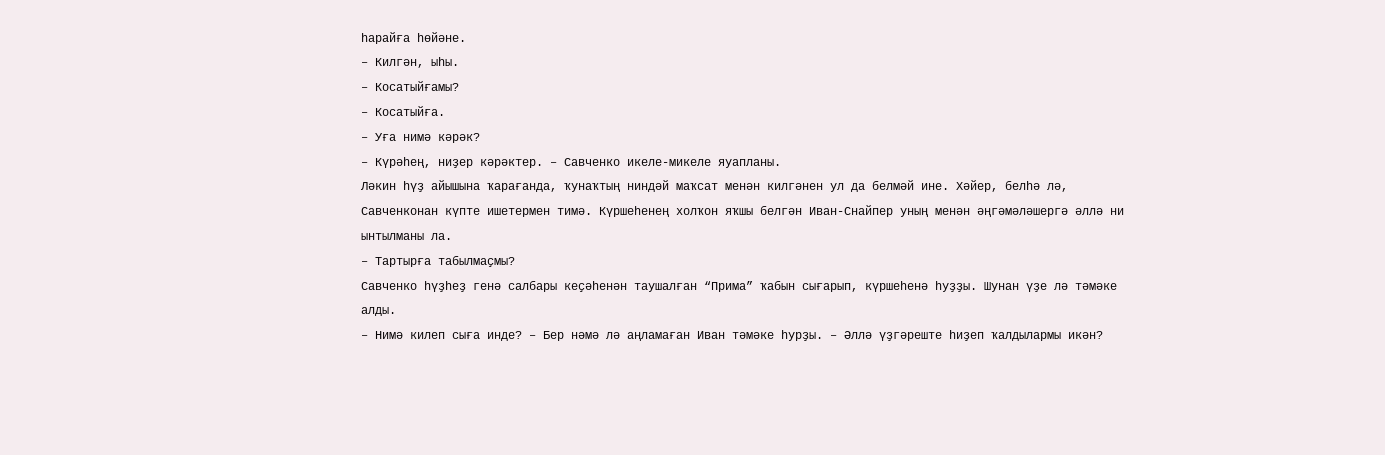һарайға һөйәне.
– Килгән, ыһы.
– Косатыйғамы?
– Косатыйға.
– Уға нимә кәрәк?
– Күрәһең, ниҙер кәрәктер. – Савченко икеле-микеле яуапланы.
Ләкин һүҙ айышына ҡарағанда, ҡунаҡтың ниндәй маҡсат менән килгәнен ул да белмәй ине. Хәйер, белһә лә, Савченконан күпте ишетермен тимә. Күршеһенең холҡон яҡшы белгән Иван-Снайпер уның менән әңгәмәләшергә әллә ни ынтылманы ла.
– Тартырға табылмаҫмы?
Савченко һүҙһеҙ генә салбары кеҫәһенән таушалған “Прима” ҡабын сығарып, күршеһенә һуҙҙы. Шунан үҙе лә тәмәке алды.
– Нимә килеп сыға инде? – Бер нәмә лә аңламаған Иван тәмәке һурҙы. – Әллә үҙгәреште һиҙеп ҡалдылармы икән?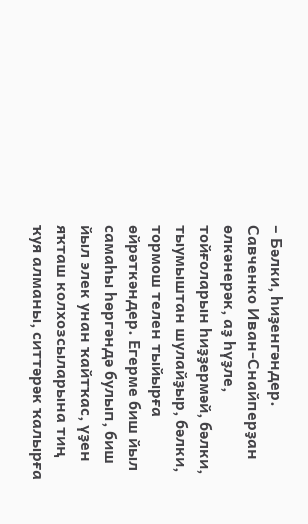– Бәлки, һиҙенгәндер.
Савченко Иван-Снайперҙан өлкәнерәк, аҙ һүҙле, тойғоларын һиҙҙермәй, бәлки, тыумыштан шулайҙыр, бәлки, тормош телен тыйырға өйрәткәндер. Егерме биш йыл самаһы һөргәндә булып, биш йыл элек унан ҡайтҡас, үҙен яҡташ колхозсыларына тиң ҡуя алманы, ситтәрәк ҡалырға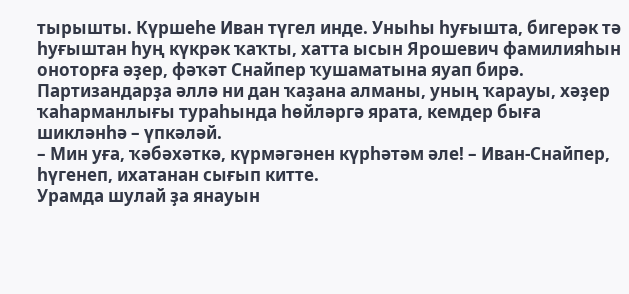тырышты. Күршеһе Иван түгел инде. Уныһы һуғышта, бигерәк тә һуғыштан һуң күкрәк ҡаҡты, хатта ысын Ярошевич фамилияһын оноторға әҙер, фәҡәт Снайпер ҡушаматына яуап бирә. Партизандарҙа әллә ни дан ҡаҙана алманы, уның ҡарауы, хәҙер ҡаһарманлығы тураһында һөйләргә ярата, кемдер быға шикләнһә – үпкәләй.
– Мин уға, ҡәбәхәткә, күрмәгәнен күрһәтәм әле! – Иван-Снайпер, һүгенеп, ихатанан сығып китте.
Урамда шулай ҙа янауын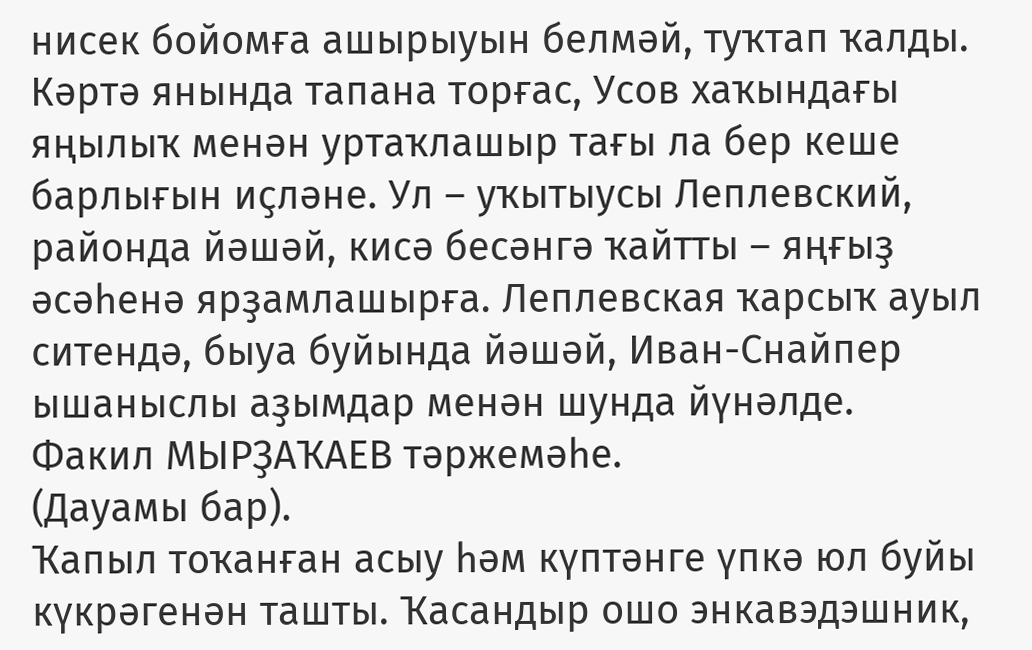нисек бойомға ашырыуын белмәй, туҡтап ҡалды. Кәртә янында тапана торғас, Усов хаҡындағы яңылыҡ менән уртаҡлашыр тағы ла бер кеше барлығын иҫләне. Ул – уҡытыусы Леплевский, районда йәшәй, кисә бесәнгә ҡайтты – яңғыҙ әсәһенә ярҙамлашырға. Леплевская ҡарсыҡ ауыл ситендә, быуа буйында йәшәй, Иван-Снайпер ышаныслы аҙымдар менән шунда йүнәлде.
Факил МЫРҘАҠАЕВ тәржемәһе.
(Дауамы бар).
Ҡапыл тоҡанған асыу һәм күптәнге үпкә юл буйы күкрәгенән ташты. Ҡасандыр ошо энкавэдэшник,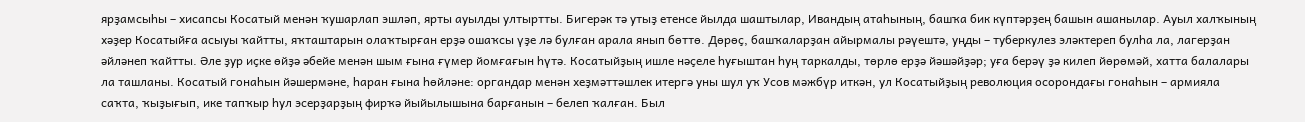ярҙамсыһы – хисапсы Косатый менән ҡушарлап эшләп, ярты ауылды ултыртты. Бигерәк тә утыҙ етенсе йылда шаштылар, Ивандың атаһының, башҡа бик күптәрҙең башын ашанылар. Ауыл халҡының хәҙер Косатыйға асыуы ҡайтты, яҡташтарын олаҡтырған ерҙә ошаҡсы үҙе лә булған арала янып бөттө. Дөрөҫ, башҡаларҙан айырмалы рәүештә, уңды – туберкулез эләктереп булһа ла, лагерҙан әйләнеп ҡайтты. Әле ҙур иҫке өйҙә әбейе менән шым ғына ғүмер йомғағын һүтә. Косатыйҙың ишле нәҫеле һуғыштан һуң таркалды, төрлө ерҙә йәшәйҙәр; уға берәү ҙә килеп йөрөмәй, хатта балалары ла ташланы. Косатый гонаһын йәшермәне, һаран ғына һөйләне: органдар менән хеҙмәттәшлек итергә уны шул уҡ Усов мәжбүр иткән, ул Косатыйҙың революция осорондағы гонаһын – армияла саҡта, ҡыҙығып, ике тапҡыр һул эсерҙарҙың фирҡә йыйылышына барғанын – белеп ҡалған. Был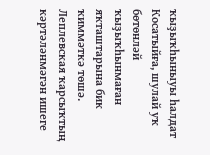ҡыҙыҡһыныуы һалдат Косатыйға, шулай уҡ бөтөнләй ҡыҙыҡһынмаған яҡташтарына бик ҡиммәткә төшә.
Леплевская ҡарсыҡтың кәртәләнмәгән ишеге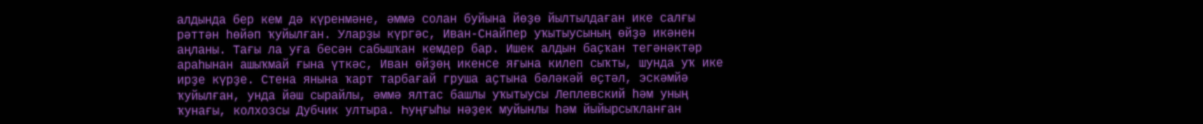алдында бер кем дә күренмәне, әммә солан буйына йөҙө йылтылдаған ике салғы рәттән һөйәп ҡуйылған. Уларҙы күргәс, Иван-Снайпер уҡытыусының өйҙә икәнен аңланы. Тағы ла уға бесән сабышҡан кемдер бар. Ишек алдын баҫҡан тегәнәктәр араһынан ашыҡмай ғына үткәс, Иван өйҙөң икенсе яғына килеп сыҡты, шунда уҡ ике ирҙе күрҙе. Стена янына ҡарт тарбағай груша аҫтына бәләкәй өҫтәл, эскәмйә ҡуйылған, унда йәш сырайлы, әммә ялтас башлы уҡытыусы Леплевский һәм уның ҡунағы, колхозсы Дубчик ултыра. Һуңғыһы нәҙек муйынлы һәм йыйырсыҡланған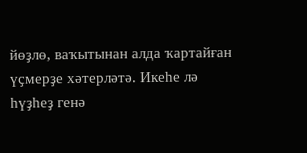йөҙлө, ваҡытынан алда ҡартайған үҫмерҙе хәтерләтә. Икеһе лә һүҙһеҙ генә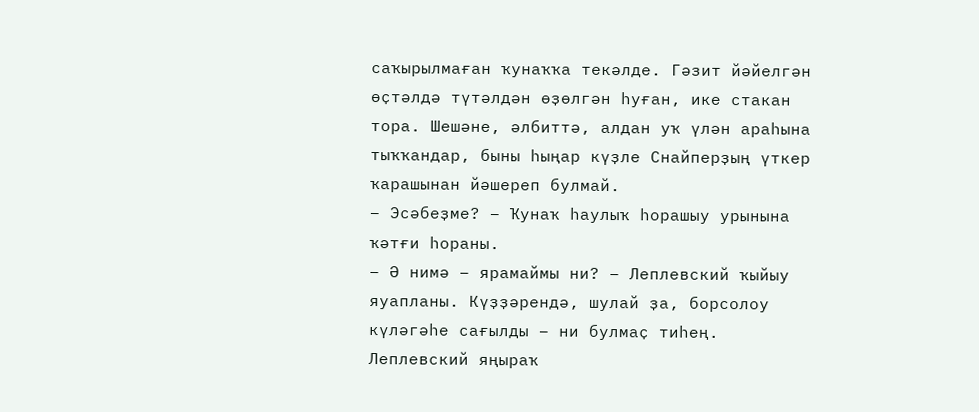саҡырылмаған ҡунаҡҡа текәлде. Гәзит йәйелгән өҫтәлдә түтәлдән өҙөлгән һуған, ике стакан тора. Шешәне, әлбиттә, алдан уҡ үлән араһына тыҡҡандар, быны һыңар күҙле Снайперҙың үткер ҡарашынан йәшереп булмай.
– Эсәбеҙме? – Ҡунаҡ һаулыҡ һорашыу урынына ҡәтғи һораны.
– Ә нимә – ярамаймы ни? – Леплевский ҡыйыу яуапланы. Күҙҙәрендә, шулай ҙа, борсолоу күләгәһе сағылды – ни булмаҫ тиһең. Леплевский яңыраҡ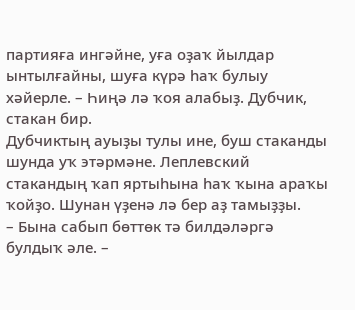партияға ингәйне, уға оҙаҡ йылдар ынтылғайны, шуға күрә һаҡ булыу хәйерле. – Һиңә лә ҡоя алабыҙ. Дубчик, стакан бир.
Дубчиктың ауыҙы тулы ине, буш стаканды шунда уҡ этәрмәне. Леплевский стакандың ҡап яртыһына һаҡ ҡына араҡы ҡойҙо. Шунан үҙенә лә бер аҙ тамыҙҙы.
– Бына сабып бөттөк тә билдәләргә булдыҡ әле. –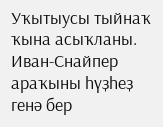Уҡытыусы тыйнаҡ ҡына асыҡланы.
Иван-Снайпер араҡыны һүҙһеҙ генә бер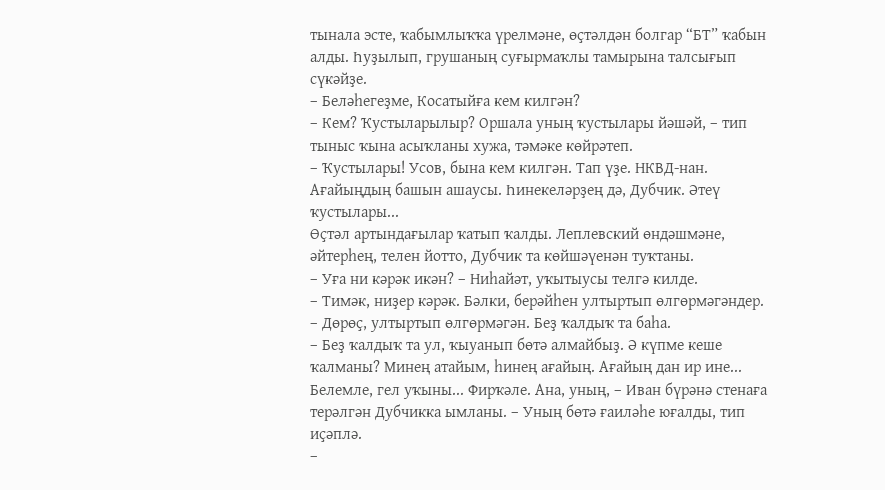тынала эсте, ҡабымлыҡҡа үрелмәне, өҫтәлдән болгар “БТ” ҡабын алды. Һуҙылып, грушаның суғырмаҡлы тамырына талсығып сүкәйҙе.
– Беләһегеҙме, Косатыйға кем килгән?
– Кем? Ҡустыларылыр? Оршала уның ҡустылары йәшәй, – тип тыныс ҡына асыҡланы хужа, тәмәке көйрәтеп.
– Ҡустылары! Усов, бына кем килгән. Тап үҙе. НКВД-нан. Ағайыңдың башын ашаусы. Һинекеләрҙең дә, Дубчик. Әтеү ҡустылары...
Өҫтәл артындағылар ҡатып ҡалды. Леплевский өндәшмәне, әйтерһең, телен йотто, Дубчик та көйшәүенән туҡтаны.
– Уға ни кәрәк икән? – Ниһайәт, уҡытыусы телгә килде.
– Тимәк, ниҙер кәрәк. Бәлки, берәйһен ултыртып өлгөрмәгәндер.
– Дөрөҫ, ултыртып өлгөрмәгән. Беҙ ҡалдыҡ та баһа.
– Беҙ ҡалдыҡ та ул, ҡыуанып бөтә алмайбыҙ. Ә күпме кеше ҡалманы? Минең атайым, һинең ағайың. Ағайың дан ир ине... Белемле, гел уҡыны... Фирҡәле. Ана, уның, – Иван бүрәнә стенаға терәлгән Дубчикка ымланы. – Уның бөтә ғаиләһе юғалды, тип иҫәплә.
–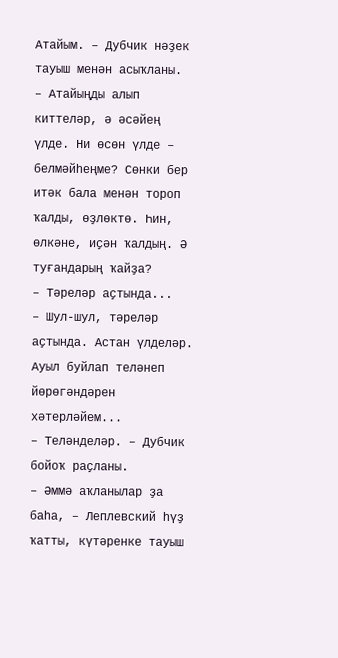Атайым. – Дубчик нәҙек тауыш менән асыҡланы.
– Атайыңды алып киттеләр, ә әсәйең үлде. Ни өсөн үлде – белмәйһеңме? Сөнки бер итәк бала менән тороп ҡалды, өҙлөктө. Һин, өлкәне, иҫән ҡалдың. Ә туғандарың ҡайҙа?
– Тәреләр аҫтында...
– Шул-шул, тәреләр аҫтында. Астан үлделәр. Ауыл буйлап теләнеп йөрөгәндәрен хәтерләйем...
– Теләнделәр. – Дубчик бойоҡ раҫланы.
– Әммә аҡланылар ҙа баһа, – Леплевский һүҙ ҡатты, күтәренке тауыш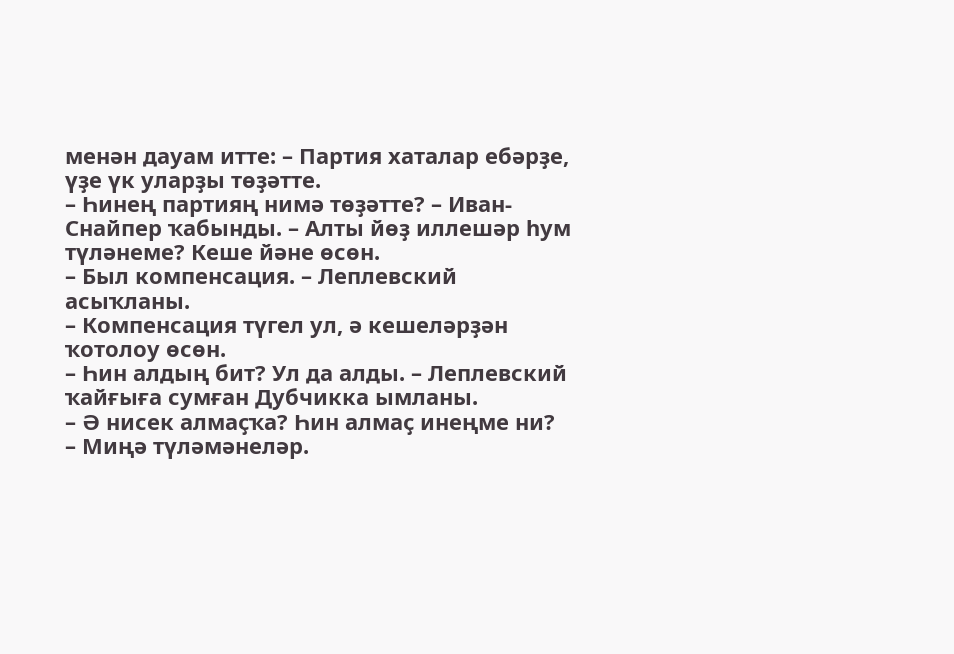менән дауам итте: – Партия хаталар ебәрҙе, үҙе үк уларҙы төҙәтте.
– Һинең партияң нимә төҙәтте? – Иван-Снайпер ҡабынды. – Алты йөҙ иллешәр һум түләнеме? Кеше йәне өсөн.
– Был компенсация. – Леплевский асыҡланы.
– Компенсация түгел ул, ә кешеләрҙән ҡотолоу өсөн.
– Һин алдың бит? Ул да алды. – Леплевский ҡайғыға сумған Дубчикка ымланы.
– Ә нисек алмаҫҡа? Һин алмаҫ инеңме ни?
– Миңә түләмәнеләр.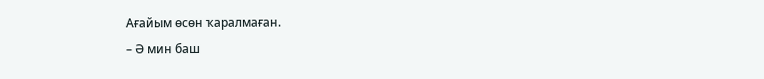Ағайым өсөн ҡаралмаған.
– Ә мин баш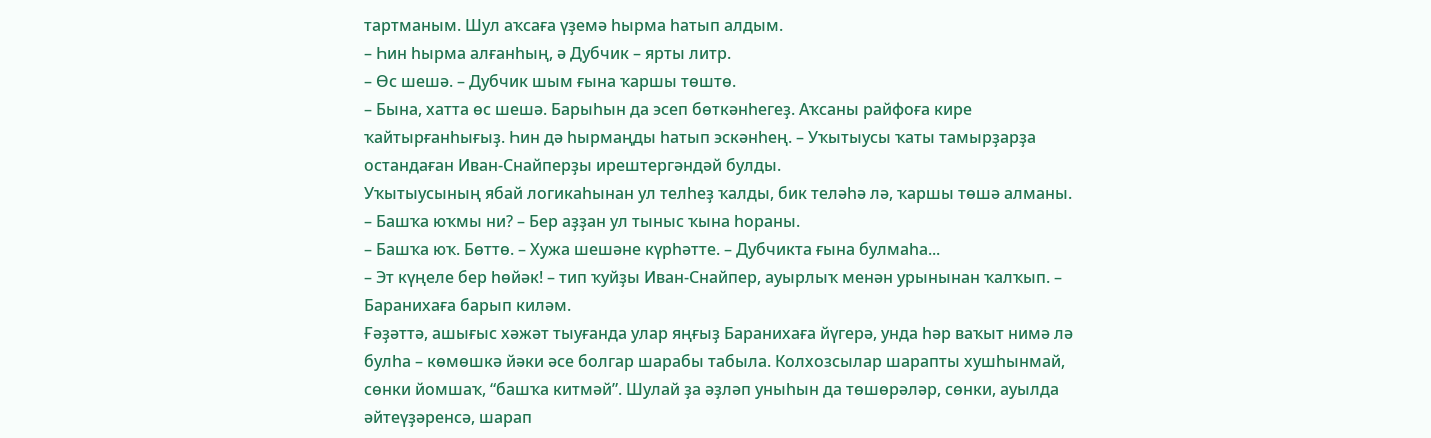тартманым. Шул аҡсаға үҙемә һырма һатып алдым.
– Һин һырма алғанһың, ә Дубчик – ярты литр.
– Өс шешә. – Дубчик шым ғына ҡаршы төштө.
– Бына, хатта өс шешә. Барыһын да эсеп бөткәнһегеҙ. Аҡсаны райфоға кире ҡайтырғанһығыҙ. Һин дә һырмаңды һатып эскәнһең. – Уҡытыусы ҡаты тамырҙарҙа остандаған Иван-Снайперҙы ирештергәндәй булды.
Уҡытыусының ябай логикаһынан ул телһеҙ ҡалды, бик теләһә лә, ҡаршы төшә алманы.
– Башҡа юҡмы ни? – Бер аҙҙан ул тыныс ҡына һораны.
– Башҡа юҡ. Бөттө. – Хужа шешәне күрһәтте. – Дубчикта ғына булмаһа...
– Эт күңеле бер һөйәк! – тип ҡуйҙы Иван-Снайпер, ауырлыҡ менән урынынан ҡалҡып. – Баранихаға барып киләм.
Ғәҙәттә, ашығыс хәжәт тыуғанда улар яңғыҙ Баранихаға йүгерә, унда һәр ваҡыт нимә лә булһа – көмөшкә йәки әсе болгар шарабы табыла. Колхозсылар шарапты хушһынмай, сөнки йомшаҡ, “башҡа китмәй”. Шулай ҙа әҙләп уныһын да төшөрәләр, сөнки, ауылда әйтеүҙәренсә, шарап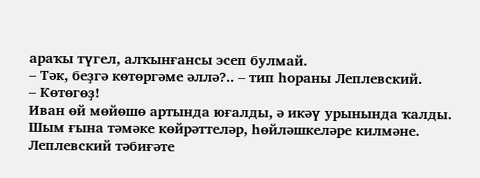араҡы түгел, алҡынғансы эсеп булмай.
– Тәк, беҙгә көтөргәме әллә?.. – тип һораны Леплевский.
– Көтөгөҙ!
Иван өй мөйөшө артында юғалды, ә икәү урынында ҡалды. Шым ғына тәмәке көйрәттеләр, һөйләшкеләре килмәне. Леплевский тәбиғәте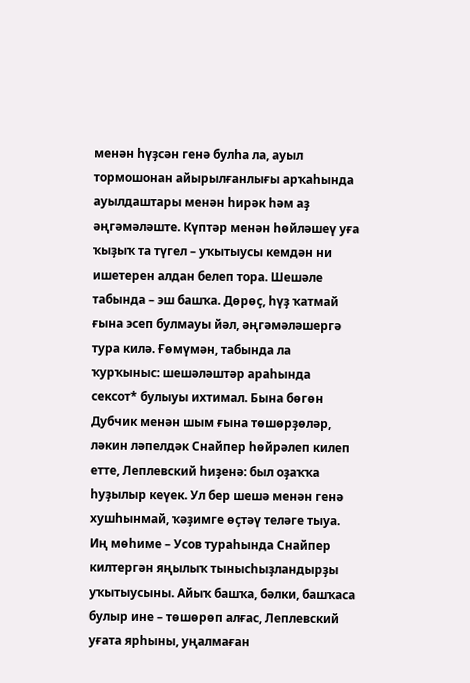менән һүҙсән генә булһа ла, ауыл тормошонан айырылғанлығы арҡаһында ауылдаштары менән һирәк һәм аҙ әңгәмәләште. Күптәр менән һөйләшеү уға ҡыҙыҡ та түгел – уҡытыусы кемдән ни ишетерен алдан белеп тора. Шешәле табында – эш башҡа. Дөрөҫ, һүҙ ҡатмай ғына эсеп булмауы йәл, әңгәмәләшергә тура килә. Ғөмүмән, табында ла ҡурҡыныс: шешәләштәр араһында сексот* булыуы ихтимал. Бына бөгөн Дубчик менән шым ғына төшөрҙөләр, ләкин ләпелдәк Снайпер һөйрәлеп килеп етте, Леплевский һиҙенә: был оҙаҡҡа һуҙылыр кеүек. Ул бер шешә менән генә хушһынмай, ҡәҙимге өҫтәү теләге тыуа. Иң мөһиме – Усов тураһында Снайпер килтергән яңылыҡ тынысһыҙландырҙы уҡытыусыны. Айыҡ башҡа, бәлки, башҡаса булыр ине – төшөрөп алғас, Леплевский уғата ярһыны, уңалмаған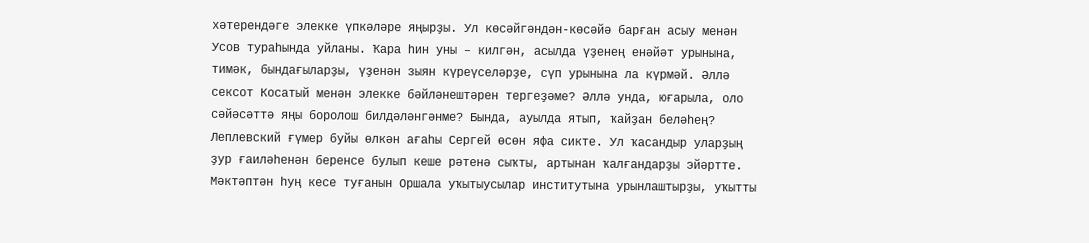хәтерендәге элекке үпкәләре яңырҙы. Ул көсәйгәндән-көсәйә барған асыу менән Усов тураһында уйланы. Ҡара һин уны – килгән, асылда үҙенең енәйәт урынына, тимәк, бындағыларҙы, үҙенән зыян күреүселәрҙе, сүп урынына ла күрмәй. Әллә сексот Косатый менән элекке бәйләнештәрен тергеҙәме? Әллә унда, юғарыла, оло сәйәсәттә яңы боролош билдәләнгәнме? Бында, ауылда ятып, ҡайҙан беләһең?
Леплевский ғүмер буйы өлкән ағаһы Сергей өсөн яфа сикте. Ул ҡасандыр уларҙың ҙур ғаиләһенән беренсе булып кеше рәтенә сыҡты, артынан ҡалғандарҙы эйәртте. Мәктәптән һуң кесе туғанын Оршала уҡытыусылар институтына урынлаштырҙы, уҡытты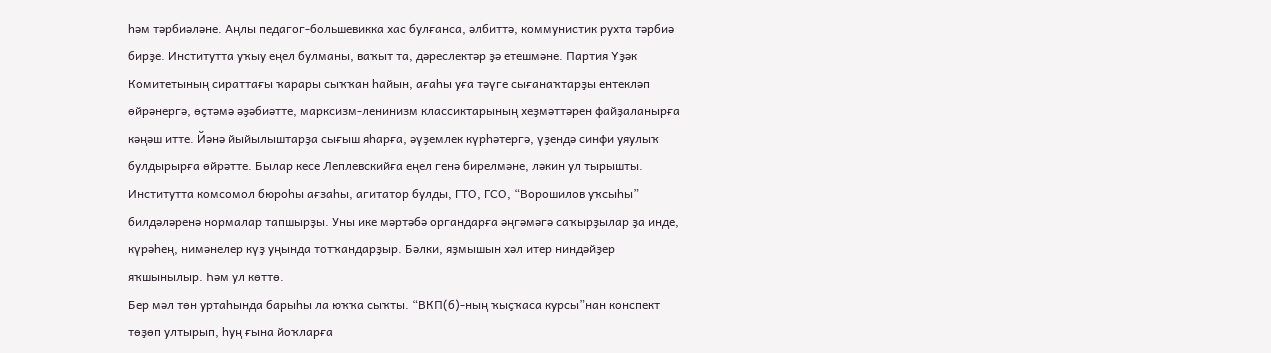һәм тәрбиәләне. Аңлы педагог-большевикка хас булғанса, әлбиттә, коммунистик рухта тәрбиә бирҙе. Институтта уҡыу еңел булманы, ваҡыт та, дәреслектәр ҙә етешмәне. Партия Үҙәк Комитетының сираттағы ҡарары сыҡҡан һайын, ағаһы уға тәүге сығанаҡтарҙы ентекләп өйрәнергә, өҫтәмә әҙәбиәтте, марксизм-ленинизм классиктарының хеҙмәттәрен файҙаланырға кәңәш итте. Йәнә йыйылыштарҙа сығыш яһарға, әүҙемлек күрһәтергә, үҙендә синфи уяулыҡ булдырырға өйрәтте. Былар кесе Леплевскийға еңел генә бирелмәне, ләкин ул тырышты. Институтта комсомол бюроһы ағзаһы, агитатор булды, ГТО, ГСО, “Ворошилов уҡсыһы” билдәләренә нормалар тапшырҙы. Уны ике мәртәбә органдарға әңгәмәгә саҡырҙылар ҙа инде, күрәһең, нимәнелер күҙ уңында тотҡандарҙыр. Бәлки, яҙмышын хәл итер ниндәйҙер яҡшынылыр. Һәм ул көттө.
Бер мәл төн уртаһында барыһы ла юҡҡа сыҡты. “ВКП(б)-ның ҡыҫҡаса курсы”нан конспект төҙөп ултырып, һуң ғына йоҡларға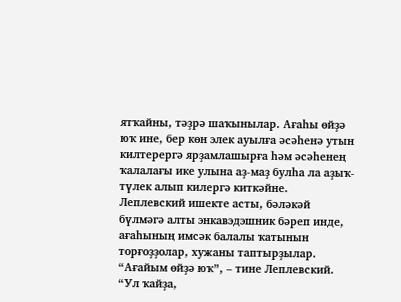ятҡайны, тәҙрә шаҡынылар. Ағаһы өйҙә юҡ ине, бер көн элек ауылға әсәһенә утын килтерергә ярҙамлашырға һәм әсәһенең ҡалалағы ике улына аҙ-маҙ булһа ла аҙыҡ-түлек алып килергә киткәйне. Леплевский ишекте асты, бәләкәй бүлмәгә алты энкавэдэшник бәреп инде, ағаһының имсәк балалы ҡатынын торғоҙҙолар, хужаны таптырҙылар. “Ағайым өйҙә юҡ”, – тине Леплевский. “Ул ҡайҙа,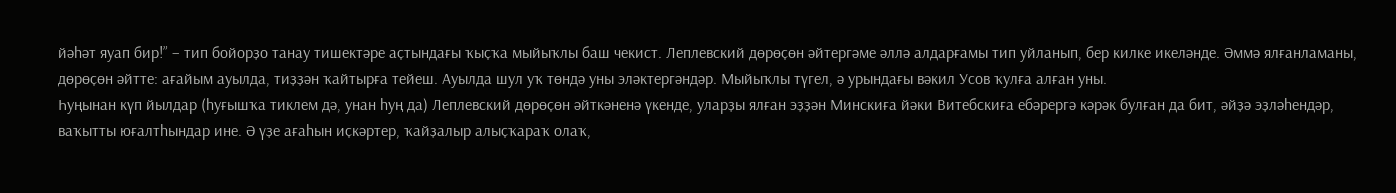йәһәт яуап бир!” – тип бойорҙо танау тишектәре аҫтындағы ҡыҫҡа мыйыҡлы баш чекист. Леплевский дөрөҫөн әйтергәме әллә алдарғамы тип уйланып, бер килке икеләнде. Әммә ялғанламаны, дөрөҫөн әйтте: ағайым ауылда, тиҙҙән ҡайтырға тейеш. Ауылда шул уҡ төндә уны эләктергәндәр. Мыйыҡлы түгел, ә урындағы вәкил Усов ҡулға алған уны.
Һуңынан күп йылдар (һуғышҡа тиклем дә, унан һуң да) Леплевский дөрөҫөн әйткәненә үкенде, уларҙы ялған эҙҙән Минскиға йәки Витебскиға ебәрергә кәрәк булған да бит, әйҙә эҙләһендәр, ваҡытты юғалтһындар ине. Ә үҙе ағаһын иҫкәртер, ҡайҙалыр алыҫҡараҡ олаҡ,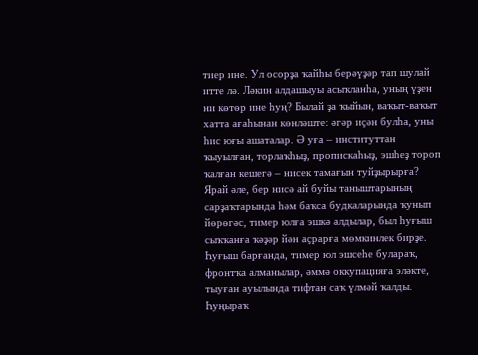тиер ине. Ул осорҙа ҡайһы берәүҙәр тап шулай итте лә. Ләкин алдашыуы асыҡланһа, уның үҙен ни көтөр ине һуң? Былай ҙа ҡыйын, ваҡыт-ваҡыт хатта ағаһынан көнләште: әгәр иҫән булһа, уны һис юғы ашаталар. Ә уға – институттан ҡыуылған, торлаҡһыҙ, пропискаһыҙ, эшһеҙ тороп ҡалған кешегә – нисек тамағын туйҙырырға? Ярай әле, бер нисә ай буйы таныштарының сарҙаҡтарында һәм баҡса будкаларында ҡунып йөрөгәс, тимер юлға эшкә алдылар, был һуғыш сыҡҡанға ҡәҙәр йән аҫрарға мөмкинлек бирҙе. Һуғыш барғанда, тимер юл эшсеһе булараҡ, фронтҡа алманылар, әммә оккупацияға эләкте, тыуған ауылында тифтан саҡ үлмәй ҡалды. Һуңыраҡ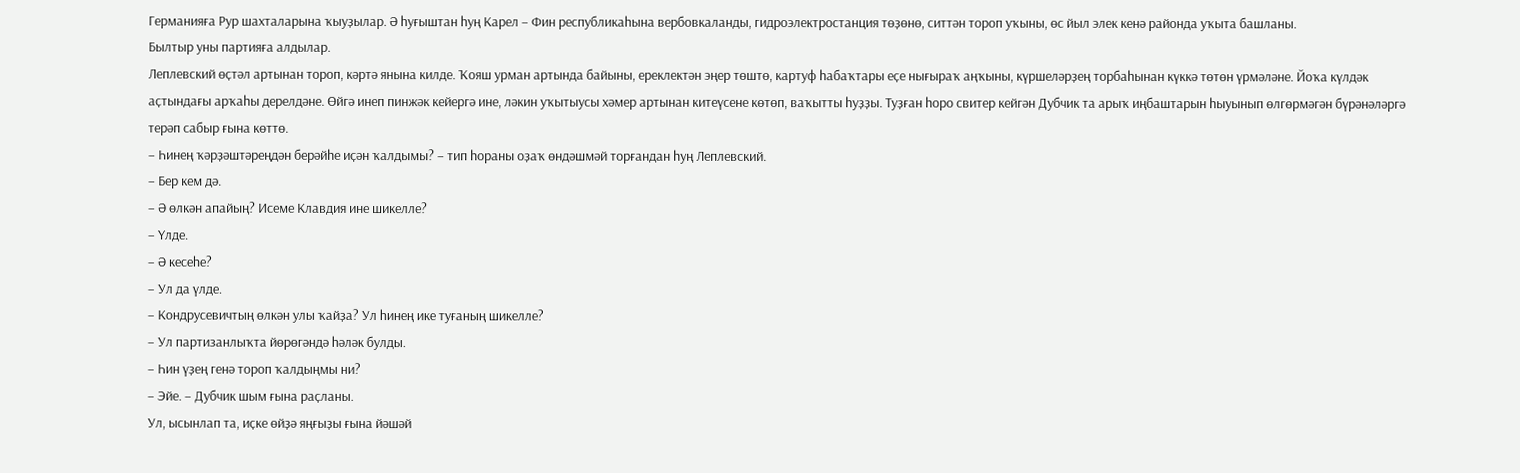Германияға Рур шахталарына ҡыуҙылар. Ә һуғыштан һуң Карел – Фин республикаһына вербовкаланды, гидроэлектростанция төҙөнө, ситтән тороп уҡыны, өс йыл элек кенә районда уҡыта башланы.
Былтыр уны партияға алдылар.
Леплевский өҫтәл артынан тороп, кәртә янына килде. Ҡояш урман артында байыны, ереклектән эңер төштө, картуф һабаҡтары еҫе нығыраҡ аңҡыны, күршеләрҙең торбаһынан күккә төтөн үрмәләне. Йоҡа күлдәк аҫтындағы арҡаһы дерелдәне. Өйгә инеп пинжәк кейергә ине, ләкин уҡытыусы хәмер артынан китеүсене көтөп, ваҡытты һуҙҙы. Туҙған һоро свитер кейгән Дубчик та арыҡ иңбаштарын һыуынып өлгөрмәгән бүрәнәләргә терәп сабыр ғына көттө.
– Һинең ҡәрҙәштәреңдән берәйһе иҫән ҡалдымы? – тип һораны оҙаҡ өндәшмәй торғандан һуң Леплевский.
– Бер кем дә.
– Ә өлкән апайың? Исеме Клавдия ине шикелле?
– Үлде.
– Ә кесеһе?
– Ул да үлде.
– Кондрусевичтың өлкән улы ҡайҙа? Ул һинең ике туғаның шикелле?
– Ул партизанлыҡта йөрөгәндә һәләк булды.
– Һин үҙең генә тороп ҡалдыңмы ни?
– Эйе. – Дубчик шым ғына раҫланы.
Ул, ысынлап та, иҫке өйҙә яңғыҙы ғына йәшәй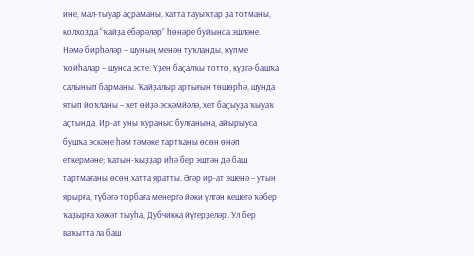ине, мал-тыуар аҫраманы, хатта тауыҡтар ҙа тотманы, колхозда “ҡайҙа ебәрәләр” һөнәре буйынса эшләне. Нәмә бирһәләр – шуның менән туҡланды, күпме ҡойһалар – шунса эсте. Үҙен баҫалҡы тотто, күҙгә-башҡа салынып барманы. Ҡайҙалыр артығын төшөрһә, шунда ятып йоҡланы – хет өйҙә эскәмйәлә, хет баҫыуҙа ҡыуаҡ аҫтында. Ир-ат уны ҡураныс булғанына, айырыуса бушҡа эскәне һәм тәмәке тартҡаны өсөн өнәп еткермәне; ҡатын-ҡыҙҙар иһә бер эштән дә баш тартмағаны өсөн хатта яратты. Әгәр ир-ат эшенә – утын ярырға, түбәгә торбаға менергә йәки үлгән кешегә ҡәбер ҡаҙырға хәжәт тыуһа, Дубчикка йүгерҙеләр. Ул бер ваҡытта ла баш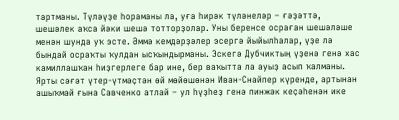тартманы. Түләүҙе һораманы ла, уға һирәк түләнеләр – ғәҙәттә, шешәлек аҡса йәки шешә тотторҙолар. Уны беренсе осраған шешәләше менән шунда уҡ эсте. Әммә кемдәрҙәлер эсергә йыйылһалар, үҙе лә бындай осраҡты ҡулдан ысҡындырманы. Эскегә Дубчиктың үҙенә генә хас камиллашҡан һиҙгерлеге бар ине, бер ваҡытта ла ауыҙ асып ҡалманы.
Ярты сәғәт үтер-үтмәҫтән өй мөйөшөнән Иван-Снайпер күренде, артынан ашыҡмай ғына Савченко атлай – ул һүҙһеҙ генә пинжәк кеҫәһенән ике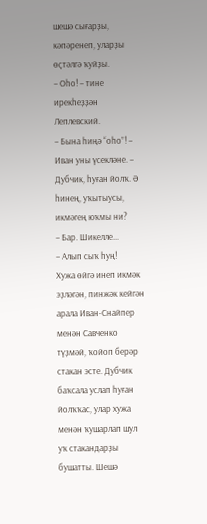шешә сығарҙы, кәпәренеп, уларҙы өҫтәлгә ҡуйҙы.
– Оһо! – тине ирекһеҙҙән Леплевский.
– Бына һиңә “оһо”! – Иван уны үсекләне. – Дубчик, һуған йолҡ. Ә һинең, уҡытыусы, икмәгең юҡмы ни?
– Бар. Шикелле...
– Алып сыҡ һуң!
Хужа өйгә инеп икмәк эҙләгән, пинжәк кейгән арала Иван-Снайпер менән Савченко түҙмәй, ҡойоп берәр стакан эсте. Дубчик баҡсала услап һуған йолҡҡас, улар хужа менән ҡушарлап шул уҡ стакандарҙы бушатты. Шешә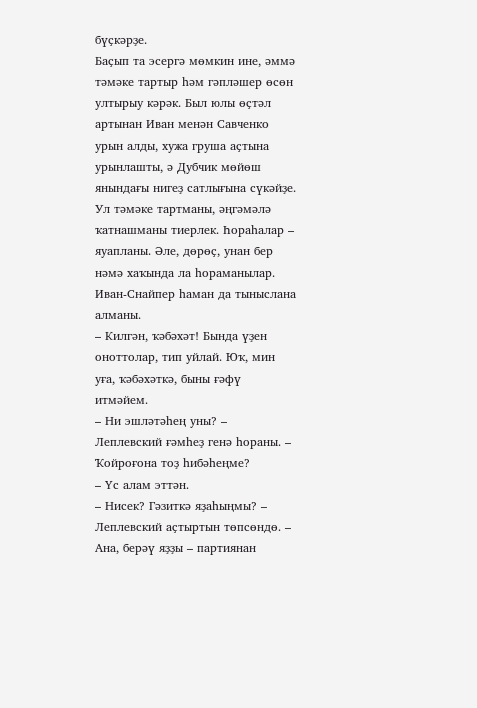бүҫкәрҙе.
Баҫып та эсергә мөмкин ине, әммә тәмәке тартыр һәм гәпләшер өсөн ултырыу кәрәк. Был юлы өҫтәл артынан Иван менән Савченко урын алды, хужа груша аҫтына урынлашты, ә Дубчик мөйөш янындағы нигеҙ сатлығына сүкәйҙе. Ул тәмәке тартманы, әңгәмәлә ҡатнашманы тиерлек. Һораһалар – яуапланы. Әле, дөрөҫ, унан бер нәмә хаҡында ла һораманылар. Иван-Снайпер һаман да тыныслана алманы.
– Килгән, ҡәбәхәт! Бында үҙен оноттолар, тип уйлай. Юҡ, мин уға, ҡәбәхәткә, быны ғәфү итмәйем.
– Ни эшләтәһең уны? – Леплевский ғәмһеҙ генә һораны. – Ҡойроғона тоҙ һибәһеңме?
– Үс алам эттән.
– Нисек? Гәзиткә яҙаһыңмы? – Леплевский аҫтыртын төпсөндө. – Ана, берәү яҙҙы – партиянан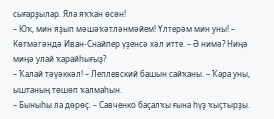сығарҙылар. Яла яҡҡан өсөн!
– Юҡ, мин яҙып мәшәҡәтләнмәйем! Үлтерәм мин уны! – Көтмәгәндә Иван-Снайпер үҙенсә хәл итте. – Ә нимә? Ниңә миңә улай ҡарайһығыҙ?
– Ҡалай тәүәккәл! – Леплевский башын сайҡаны. – Ҡара уны, ыштаның төшөп ҡалмаһын.
– Быныһы ла дөрөҫ. – Савченко баҫалҡы ғына һүҙ ҡыҫтырҙы.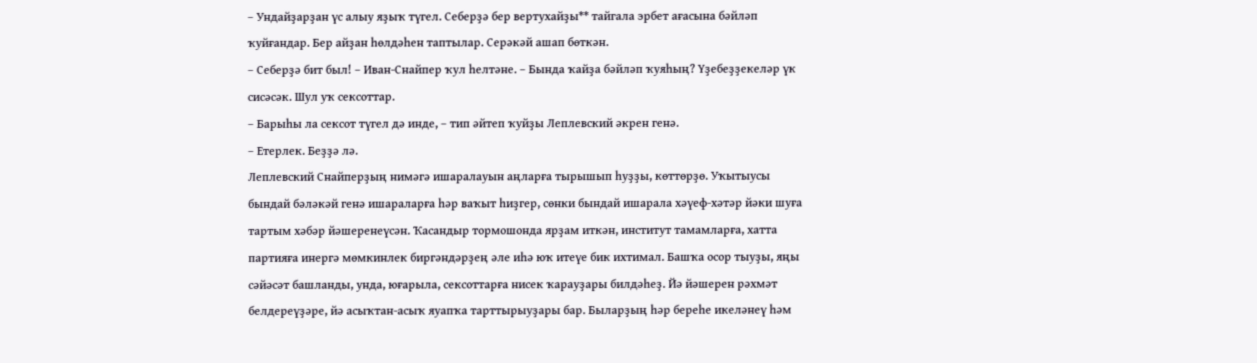– Ундайҙарҙан үс алыу яҙыҡ түгел. Себерҙә бер вертухайҙы** тайгала эрбет ағасына бәйләп ҡуйғандар. Бер айҙан һөлдәһен таптылар. Серәкәй ашап бөткән.
– Себерҙә бит был! – Иван-Снайпер ҡул һелтәне. – Бында ҡайҙа бәйләп ҡуяһың? Үҙебеҙҙекеләр үк сисәсәк. Шул уҡ сексоттар.
– Барыһы ла сексот түгел дә инде, – тип әйтеп ҡуйҙы Леплевский әкрен генә.
– Етерлек. Беҙҙә лә.
Леплевский Снайперҙың нимәгә ишаралауын аңларға тырышып һуҙҙы, көттөрҙө. Уҡытыусы бындай бәләкәй генә ишараларға һәр ваҡыт һиҙгер, сөнки бындай ишарала хәүеф-хәтәр йәки шуға тартым хәбәр йәшеренеүсән. Ҡасандыр тормошонда ярҙам иткән, институт тамамларға, хатта партияға инергә мөмкинлек биргәндәрҙең әле иһә юҡ итеүе бик ихтимал. Башҡа осор тыуҙы, яңы сәйәсәт башланды, унда, юғарыла, сексоттарға нисек ҡарауҙары билдәһеҙ. Йә йәшерен рәхмәт белдереүҙәре, йә асыҡтан-асыҡ яуапҡа тарттырыуҙары бар. Быларҙың һәр береһе икеләнеү һәм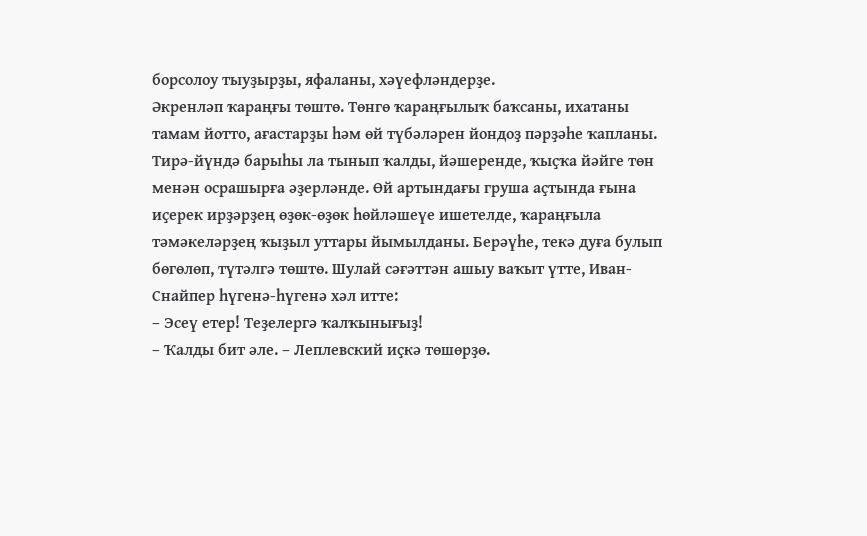борсолоу тыуҙырҙы, яфаланы, хәүефләндерҙе.
Әкренләп ҡараңғы төштө. Төнгө ҡараңғылыҡ баҡсаны, ихатаны тамам йотто, ағастарҙы һәм өй түбәләрен йондоҙ пәрҙәһе ҡапланы. Тирә-йүндә барыһы ла тынып ҡалды, йәшеренде, ҡыҫҡа йәйге төн менән осрашырға әҙерләнде. Өй артындағы груша аҫтында ғына иҫерек ирҙәрҙең өҙөк-өҙөк һөйләшеүе ишетелде, ҡараңғыла тәмәкеләрҙең ҡыҙыл уттары йымылданы. Берәүһе, текә дуға булып бөгөлөп, түтәлгә төштө. Шулай сәғәттән ашыу ваҡыт үтте, Иван-Снайпер һүгенә-һүгенә хәл итте:
– Эсеү етер! Теҙелергә ҡалҡынығыҙ!
– Ҡалды бит әле. – Леплевский иҫкә төшөрҙө.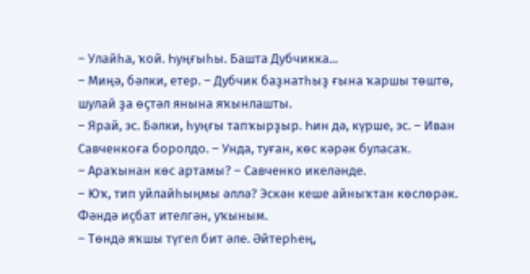– Улайһа, ҡой. Һуңғыһы. Башта Дубчикка...
– Миңә, бәлки, етер. – Дубчик баҙнатһыҙ ғына ҡаршы төштө, шулай ҙа өҫтәл янына яҡынлашты.
– Ярай, эс. Бәлки, һуңғы тапҡырҙыр. Һин дә, күрше, эс. – Иван Савченкоға боролдо. – Унда, туған, көс кәрәк буласаҡ.
– Араҡынан көс артамы? – Савченко икеләнде.
– Юҡ, тип уйлайһыңмы әллә? Эскән кеше айныҡтан көслөрәк. Фәндә иҫбат ителгән, уҡыным.
– Төндә яҡшы түгел бит әле. Әйтерһең,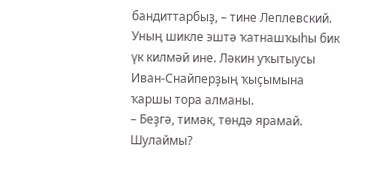бандиттарбыҙ, – тине Леплевский. Уның шикле эштә ҡатнашҡыһы бик үк килмәй ине. Ләкин уҡытыусы Иван-Снайперҙың ҡыҫымына ҡаршы тора алманы.
– Беҙгә, тимәк, төндә ярамай. Шулаймы?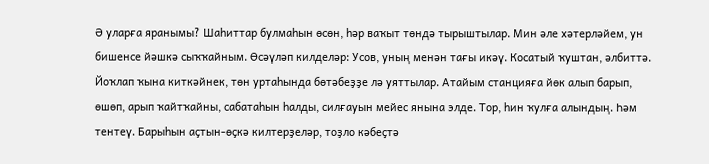Ә уларға яранымы? Шаһиттар булмаһын өсөн, һәр ваҡыт төндә тырыштылар. Мин әле хәтерләйем, ун бишенсе йәшкә сыҡҡайным. Өсәүләп килделәр: Усов, уның менән тағы икәү. Косатый ҡуштан, әлбиттә. Йоҡлап ҡына киткәйнек, төн уртаһында бөтәбеҙҙе лә уяттылар. Атайым станцияға йөк алып барып, өшөп, арып ҡайтҡайны, сабатаһын һалды, силғауын мейес янына элде. Тор, һин ҡулға алындың. Һәм тентеү. Барыһын аҫтын-өҫкә килтерҙеләр, тоҙло кәбеҫтә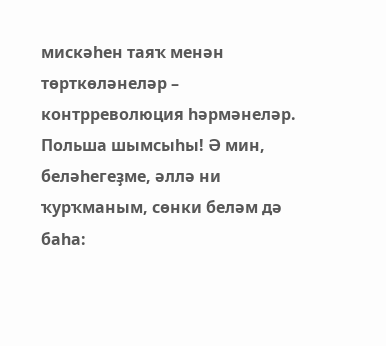мискәһен таяҡ менән төрткөләнеләр – контрреволюция һәрмәнеләр. Польша шымсыһы! Ә мин, беләһегеҙме, әллә ни ҡурҡманым, сөнки беләм дә баһа: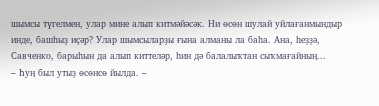шымсы түгелмен, улар мине алып китмәйәсәк. Ни өсөн шулай уйлағанмындыр инде, башһыҙ иҫәр? Улар шымсыларҙы ғына алманы ла баһа. Ана, һеҙҙә, Савченко, барыһын да алып киттеләр, һин дә балалыҡтан сыҡмағайның...
– Һуң был утыҙ өсөнсө йылда. –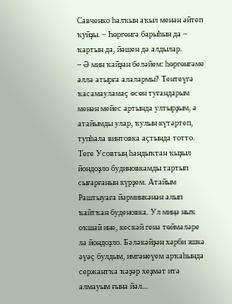Савченко һалҡын аҡыл менән әйтеп ҡуйҙы. – Һөргөнгә барыһын да – ҡартын да, йәшен дә алдылар.
– Ә мин ҡайҙан беләйем: һөргөнгәме әллә атырға алалармы? Тентеүгә ҡасамауламаҫ өсөн туғандарым менән мейес артында ултырҙым, ә атайымды улар, ҡулын күтәртеп, тупһала винтовка аҫтында тотто. Теге Усовтың һандыҡтан ҡыҙыл йондоҙло будиновкамды тартып сығарғанын күрҙем. Атайым Раштыуаға йәрминкәнән алып ҡайтҡан буденовка. Ул миңә ныҡ оҡшай ине, кескәй генә төймәләре лә йондоҙло. Бәләкәйҙән хәрби эшкә әүәҫ булдым, имгәнеүем арҡаһында сержантҡа ҡәҙәр хеҙмәт итә алмауым ғына йәл...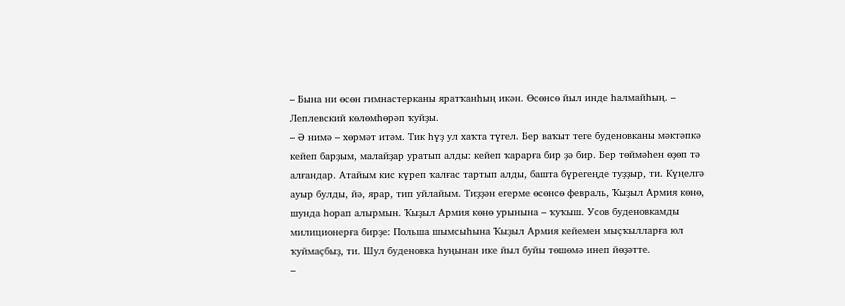– Бына ни өсөн гимнастерканы яратҡанһың икән. Өсөнсө йыл инде һалмайһың. – Леплевский көлөмһөрәп ҡуйҙы.
– Ә нимә – хөрмәт итәм. Тик һүҙ ул хаҡта түгел. Бер ваҡыт теге буденовканы мәктәпкә кейеп барҙым, малайҙар уратып алды: кейеп ҡарарға бир ҙә бир. Бер төймәһен өҙөп тә алғандар. Атайым кис күреп ҡалғас тартып алды, башта бүрегеңде туҙҙыр, ти. Күңелгә ауыр булды, йә, ярар, тип уйлайым. Тиҙҙән егерме өсөнсө февраль, Ҡыҙыл Армия көнө, шунда һорап алырмын. Ҡыҙыл Армия көнө урынына – ҡуҡыш. Усов буденовкамды милиционерға бирҙе: Польша шымсыһына Ҡыҙыл Армия кейемен мыҫҡылларға юл ҡуймаҫбыҙ, ти. Шул буденовка һуңынан ике йыл буйы төшөмә инеп йөҙәтте.
–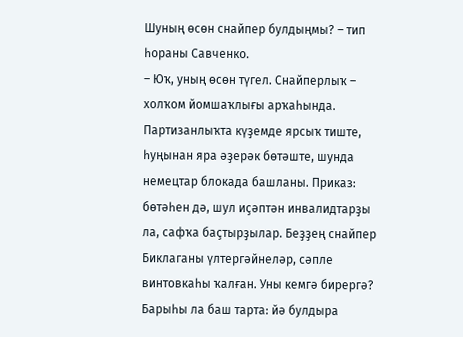Шуның өсөн снайпер булдыңмы? – тип һораны Савченко.
– Юҡ, уның өсөн түгел. Снайперлыҡ – холҡом йомшаҡлығы арҡаһында. Партизанлыҡта күҙемде ярсыҡ тиште, һуңынан яра әҙерәк бөтәште, шунда немецтар блокада башланы. Приказ: бөтәһен дә, шул иҫәптән инвалидтарҙы ла, сафҡа баҫтырҙылар. Беҙҙең снайпер Биклаганы үлтергәйнеләр, сәпле винтовкаһы ҡалған. Уны кемгә бирергә? Барыһы ла баш тарта: йә булдыра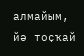алмайым, йә тоҫҡай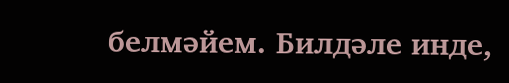белмәйем. Билдәле инде,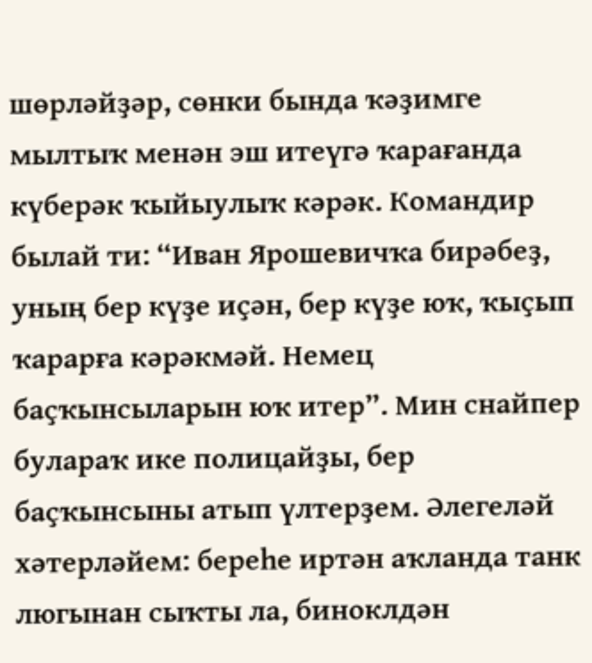шөрләйҙәр, сөнки бында ҡәҙимге мылтыҡ менән эш итеүгә ҡарағанда күберәк ҡыйыулыҡ кәрәк. Командир былай ти: “Иван Ярошевичҡа бирәбеҙ, уның бер күҙе иҫән, бер күҙе юҡ, ҡыҫып ҡарарға кәрәкмәй. Немец баҫҡынсыларын юҡ итер”. Мин снайпер булараҡ ике полицайҙы, бер баҫҡынсыны атып үлтерҙем. Әлегеләй хәтерләйем: береһе иртән аҡланда танк люгынан сыҡты ла, биноклдән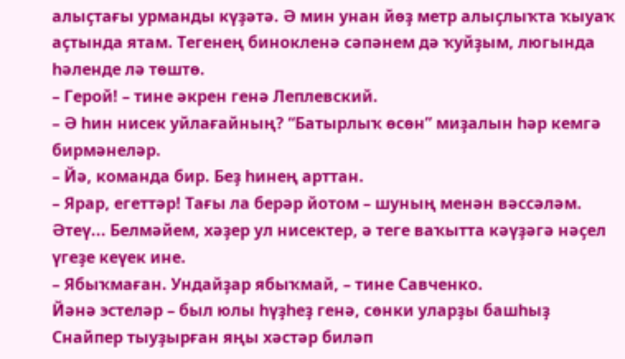алыҫтағы урманды күҙәтә. Ә мин унан йөҙ метр алыҫлыҡта ҡыуаҡ аҫтында ятам. Тегенең бинокленә сәпәнем дә ҡуйҙым, люгында һәленде лә төштө.
– Герой! – тине әкрен генә Леплевский.
– Ә һин нисек уйлағайның? “Батырлыҡ өсөн” миҙалын һәр кемгә бирмәнеләр.
– Йә, команда бир. Беҙ һинең арттан.
– Ярар, егеттәр! Тағы ла берәр йотом – шуның менән вәссәләм. Әтеү... Белмәйем, хәҙер ул нисектер, ә теге ваҡытта кәүҙәгә нәҫел үгеҙе кеүек ине.
– Ябыҡмаған. Ундайҙар ябыҡмай, – тине Савченко.
Йәнә эстеләр – был юлы һүҙһеҙ генә, сөнки уларҙы башһыҙ Снайпер тыуҙырған яңы хәстәр биләп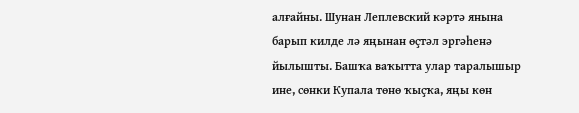алғайны. Шунан Леплевский кәртә янына барып килде лә яңынан өҫтәл эргәһенә йылышты. Башҡа ваҡытта улар таралышыр ине, сөнки Купала төнө ҡыҫҡа, яңы көн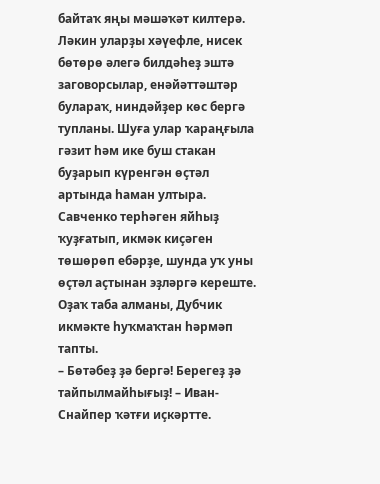байтаҡ яңы мәшәҡәт килтерә. Ләкин уларҙы хәүефле, нисек бөтөрө әлегә билдәһеҙ эштә заговорсылар, енәйәттәштәр булараҡ, ниндәйҙер көс бергә тупланы. Шуға улар ҡараңғыла гәзит һәм ике буш стакан буҙарып күренгән өҫтәл артында һаман ултыра. Савченко терһәген яйһыҙ ҡуҙғатып, икмәк киҫәген төшөрөп ебәрҙе, шунда уҡ уны өҫтәл аҫтынан эҙләргә кереште. Оҙаҡ таба алманы, Дубчик икмәкте һуҡмаҡтан һәрмәп тапты.
– Бөтәбеҙ ҙә бергә! Берегеҙ ҙә тайпылмайһығыҙ! – Иван-Снайпер ҡәтғи иҫкәртте.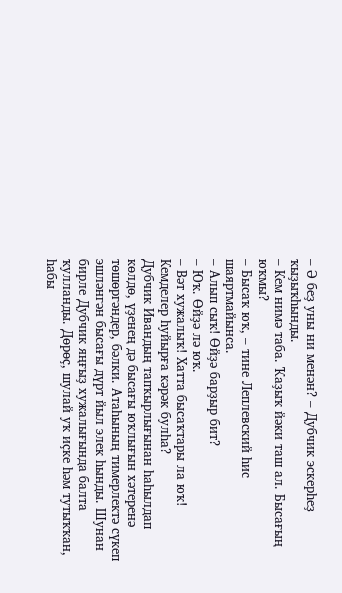– Ә беҙ уны ни менән? – Дубчик эскерһеҙ ҡыҙыҡһынды.
– Кем нимә таба. Ҡаҙыҡ йәки таш ал. Бысағың юҡмы?
– Бысаҡ юҡ, – тине Леплевский һис шаяртмайынса.
– Алып сыҡ! Өйҙә барҙыр бит?
– Юҡ. Өйҙә лә юҡ.
– Вәт хужалыҡ! Хатта бысаҡтары ла юҡ! Кемделер һуйырға кәрәк булһа?
Дубчик Ивандың тапҡырлығынан һаһылдап көлдө, үҙенең дә бысағы юҡлығын хәтеренә төшөргәндер, бәлки. Атаһының тимерлектә сүкеп эшләнгән бысағы дүрт йыл элек һынды. Шунан бирле Дубчик яңғыҙ хужалығында балта ҡулланды. Дөрөҫ, шулай уҡ иҫке һәм тутыҡҡан, һабы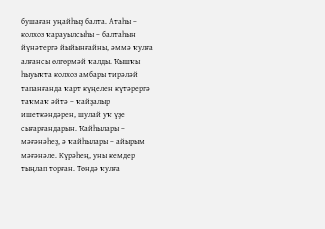бушаған уңайһыҙ балта. Атаһы – колхоз ҡарауылсыһы – балтаһын йүнәтергә йыйынғайны, әммә ҡулға алғансы өлгөрмәй ҡалды. Ҡышҡы һыуыҡта колхоз амбары тирәләй тапанғанда ҡарт күңелен күтәрергә таҡмаҡ әйтә – ҡайҙалыр ишеткәндәрен, шулай уҡ үҙе сығарғандарын. Ҡайһылары – мәғәнәһеҙ, ә ҡайһылары – айырым мәғәнәле. Күрәһең, уны кемдер тыңлап торған. Төндә ҡулға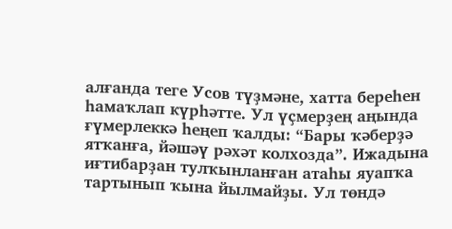алғанда теге Усов түҙмәне, хатта береһен һамаҡлап күрһәтте. Ул үҫмерҙең аңында ғүмерлеккә һеңеп ҡалды: “Бары ҡәберҙә ятҡанға, йәшәү рәхәт колхозда”. Ижадына иғтибарҙан тулҡынланған атаһы яуапҡа тартынып ҡына йылмайҙы. Ул төндә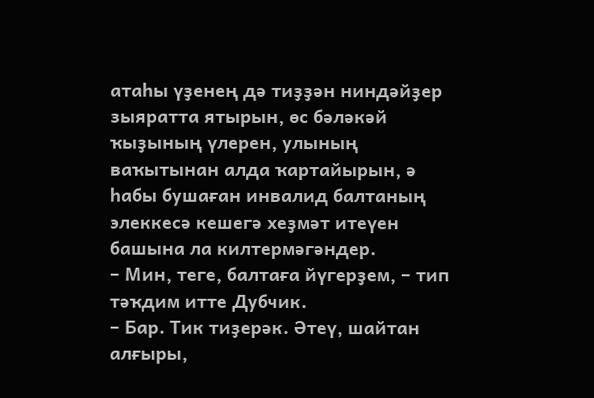атаһы үҙенең дә тиҙҙән ниндәйҙер зыяратта ятырын, өс бәләкәй ҡыҙының үлерен, улының ваҡытынан алда ҡартайырын, ә һабы бушаған инвалид балтаның элеккесә кешегә хеҙмәт итеүен башына ла килтермәгәндер.
– Мин, теге, балтаға йүгерҙем, – тип тәҡдим итте Дубчик.
– Бар. Тик тиҙерәк. Әтеү, шайтан алғыры,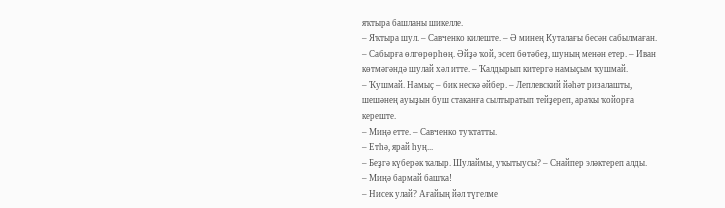яҡтыра башланы шикелле.
– Яҡтыра шул. – Савченко килеште. – Ә минең Куталағы бесән сабылмаған.
– Сабырға өлгөрөрһөң. Әйҙә ҡой, эсеп бөтәбеҙ, шуның менән етер. – Иван көтмәгәндә шулай хәл итте. – Ҡалдырып китергә намыҫым ҡушмай.
– Ҡушмай. Намыҫ – бик нескә әйбер. – Леплевский йәһәт ризалашты, шешәнең ауыҙын буш стаканға сылтыратып тейҙереп, араҡы ҡойорға кереште.
– Миңә етте. – Савченко туҡтатты.
– Етһә, ярай һуң...
– Беҙгә күберәк ҡалыр. Шулаймы, уҡытыусы? – Снайпер эләктереп алды.
– Миңә бармай башҡа!
– Нисек улай? Ағайың йәл түгелме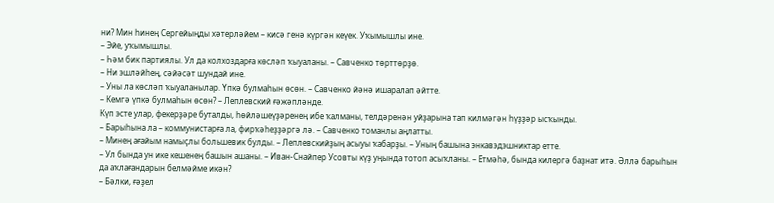ни? Мин һинең Сергейыңды хәтерләйем – кисә генә күргән кеүек. Уҡымышлы ине.
– Эйе, уҡымышлы.
– Һәм бик партиялы. Ул да колхоздарға көсләп ҡыуаланы. – Савченко төрттөрҙө.
– Ни эшләйһең, сәйәсәт шундай ине.
– Уны ла көсләп ҡыуаланылар. Үпкә булмаһын өсөн. – Савченко йәнә ишаралап әйтте.
– Кемгә үпкә булмаһын өсөн? – Леплевский ғәжәпләнде.
Күп эсте улар, фекерҙәре буталды, һөйләшеүҙәренең ибе ҡалманы, телдәренән уйҙарына тап килмәгән һүҙҙәр ысҡынды.
– Барыһына ла – коммунистарға ла, фирҡәһеҙҙәргә лә. – Савченко томанлы аңлатты.
– Минең ағайым намыҫлы большевик булды. – Леплевскийҙың асыуы ҡабарҙы. – Уның башына энкавэдэшниктар етте.
– Ул бында ун ике кешенең башын ашаны. – Иван-Снайпер Усовты күҙ уңында тотоп асыҡланы. – Етмәһә, бында килергә баҙнат итә. Әллә барыһын да аҡлағандарын белмәйме икән?
– Бәлки, ғәҙел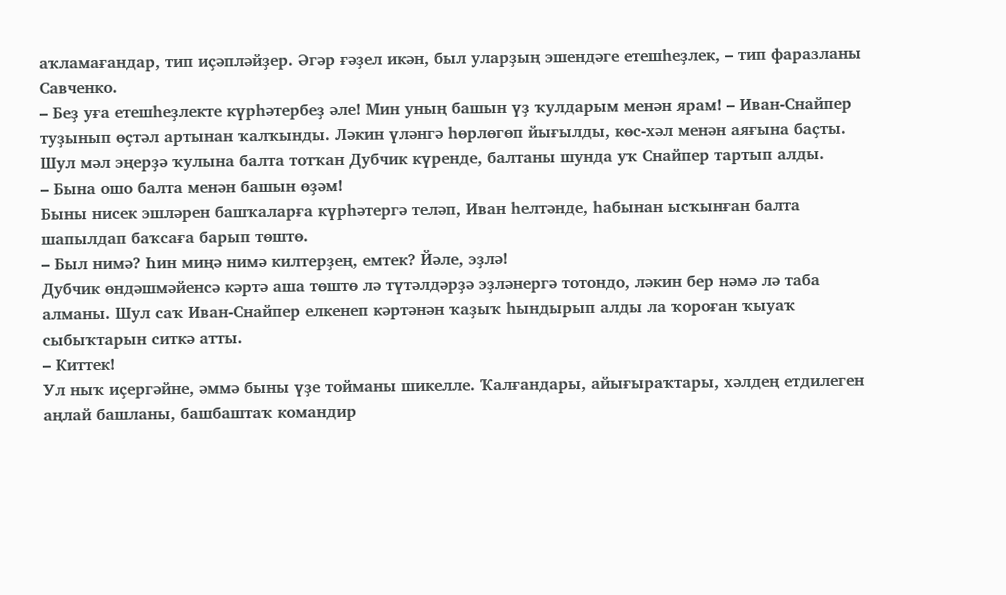аҡламағандар, тип иҫәпләйҙер. Әгәр ғәҙел икән, был уларҙың эшендәге етешһеҙлек, – тип фаразланы Савченко.
– Беҙ уға етешһеҙлекте күрһәтербеҙ әле! Мин уның башын үҙ ҡулдарым менән ярам! – Иван-Снайпер туҙынып өҫтәл артынан ҡалҡынды. Ләкин үләнгә һөрлөгөп йығылды, көс-хәл менән аяғына баҫты. Шул мәл эңерҙә ҡулына балта тотҡан Дубчик күренде, балтаны шунда уҡ Снайпер тартып алды.
– Бына ошо балта менән башын өҙәм!
Быны нисек эшләрен башҡаларға күрһәтергә теләп, Иван һелтәнде, һабынан ысҡынған балта шапылдап баҡсаға барып төштө.
– Был нимә? Һин миңә нимә килтерҙең, емтек? Йәле, эҙлә!
Дубчик өндәшмәйенсә кәртә аша төштө лә түтәлдәрҙә эҙләнергә тотондо, ләкин бер нәмә лә таба алманы. Шул саҡ Иван-Снайпер елкенеп кәртәнән ҡаҙыҡ һындырып алды ла ҡороған ҡыуаҡ сыбыҡтарын ситкә атты.
– Киттек!
Ул ныҡ иҫергәйне, әммә быны үҙе тойманы шикелле. Ҡалғандары, айығыраҡтары, хәлдең етдилеген аңлай башланы, башбаштаҡ командир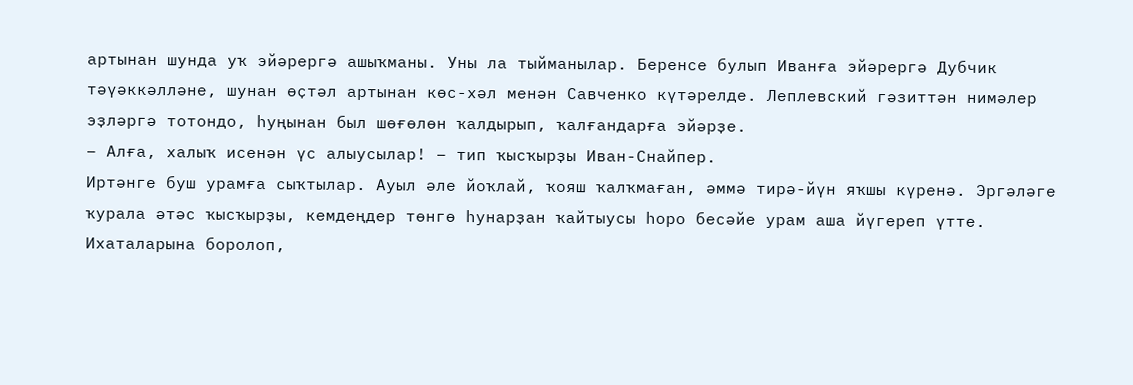артынан шунда уҡ эйәрергә ашыҡманы. Уны ла тыйманылар. Беренсе булып Иванға эйәрергә Дубчик тәүәккәлләне, шунан өҫтәл артынан көс-хәл менән Савченко күтәрелде. Леплевский гәзиттән нимәлер эҙләргә тотондо, һуңынан был шөғөлөн ҡалдырып, ҡалғандарға эйәрҙе.
– Алға, халыҡ исенән үс алыусылар! – тип ҡысҡырҙы Иван-Снайпер.
Иртәнге буш урамға сыҡтылар. Ауыл әле йоҡлай, ҡояш ҡалҡмаған, әммә тирә-йүн яҡшы күренә. Эргәләге ҡурала әтәс ҡысҡырҙы, кемдеңдер төнгө һунарҙан ҡайтыусы һоро бесәйе урам аша йүгереп үтте. Ихаталарына боролоп,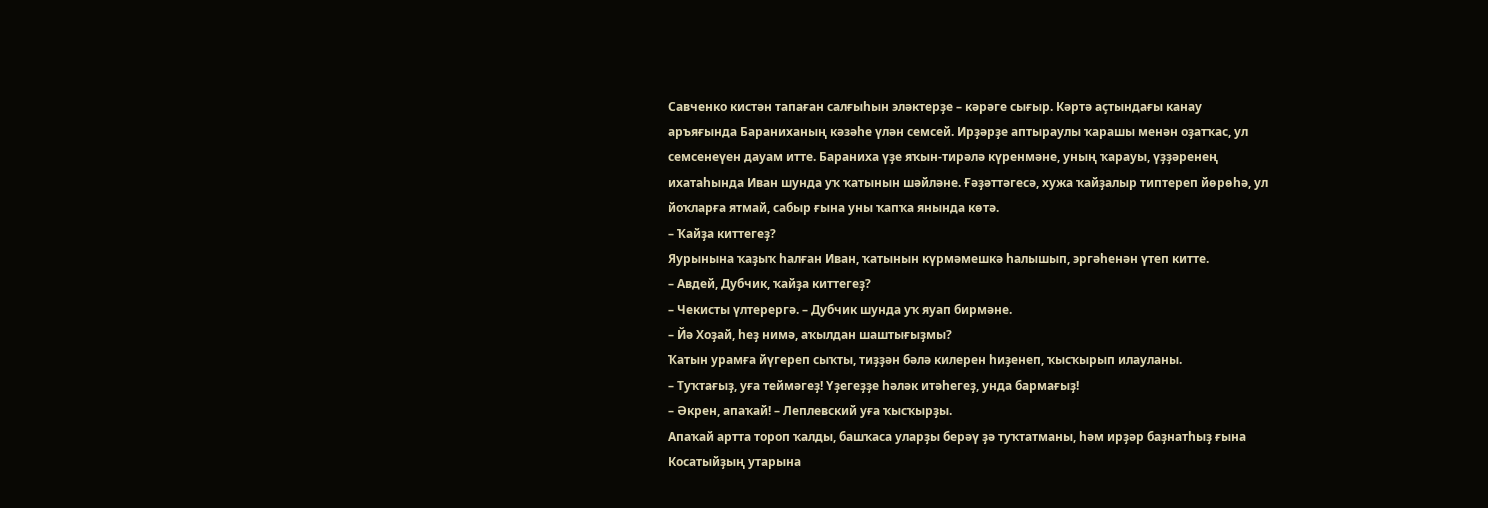Савченко кистән тапаған салғыһын эләктерҙе – кәрәге сығыр. Кәртә аҫтындағы канау аръяғында Бараниханың кәзәһе үлән семсей. Ирҙәрҙе аптыраулы ҡарашы менән оҙатҡас, ул семсенеүен дауам итте. Бараниха үҙе яҡын-тирәлә күренмәне, уның ҡарауы, үҙҙәренең ихатаһында Иван шунда уҡ ҡатынын шәйләне. Ғәҙәттәгесә, хужа ҡайҙалыр типтереп йөрөһә, ул йоҡларға ятмай, сабыр ғына уны ҡапҡа янында көтә.
– Ҡайҙа киттегеҙ?
Яурынына ҡаҙыҡ һалған Иван, ҡатынын күрмәмешкә һалышып, эргәһенән үтеп китте.
– Авдей, Дубчик, ҡайҙа киттегеҙ?
– Чекисты үлтерергә. – Дубчик шунда уҡ яуап бирмәне.
– Йә Хоҙай, һеҙ нимә, аҡылдан шаштығыҙмы?
Ҡатын урамға йүгереп сыҡты, тиҙҙән бәлә килерен һиҙенеп, ҡысҡырып илауланы.
– Туҡтағыҙ, уға теймәгеҙ! Үҙегеҙҙе һәләк итәһегеҙ, унда бармағыҙ!
– Әкрен, апаҡай! – Леплевский уға ҡысҡырҙы.
Апаҡай артта тороп ҡалды, башҡаса уларҙы берәү ҙә туҡтатманы, һәм ирҙәр баҙнатһыҙ ғына Косатыйҙың утарына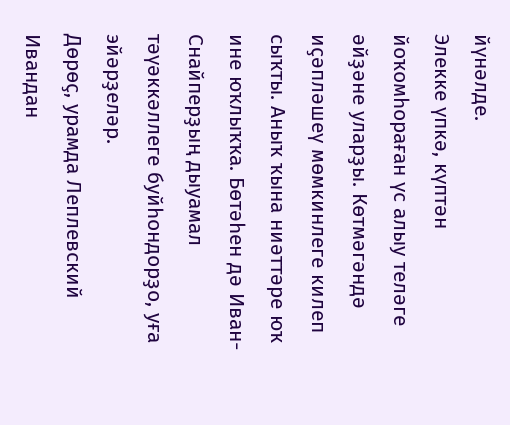йүнәлде.
Элекке үпкә, күптән йоҡомһораған үс алыу теләге әйҙәне уларҙы. Көтмәгәндә иҫәпләшеү мөмкинлеге килеп сыҡты. Аныҡ ҡына ниәттәре юҡ ине юҡлыҡҡа. Бөтәһен дә Иван-Снайперҙың дыуамал тәүәккәллеге буйһондорҙо, уға эйәрҙеләр.
Дөрөҫ, урамда Леплевский Ивандан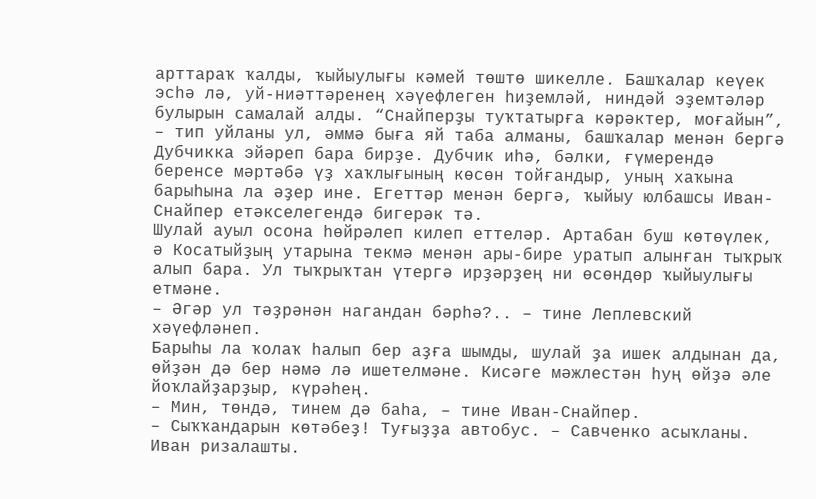арттараҡ ҡалды, ҡыйыулығы кәмей төштө шикелле. Башҡалар кеүек эсһә лә, уй-ниәттәренең хәүефлеген һиҙемләй, ниндәй эҙемтәләр булырын самалай алды. “Снайперҙы туҡтатырға кәрәктер, моғайын”, – тип уйланы ул, әммә быға яй таба алманы, башҡалар менән бергә Дубчикка эйәреп бара бирҙе. Дубчик иһә, бәлки, ғүмерендә беренсе мәртәбә үҙ хаҡлығының көсөн тойғандыр, уның хаҡына барыһына ла әҙер ине. Егеттәр менән бергә, ҡыйыу юлбашсы Иван-Снайпер етәкселегендә бигерәк тә.
Шулай ауыл осона һөйрәлеп килеп еттеләр. Артабан буш көтөүлек, ә Косатыйҙың утарына текмә менән ары-бире уратып алынған тыҡрыҡ алып бара. Ул тыҡрыҡтан үтергә ирҙәрҙең ни өсөндөр ҡыйыулығы етмәне.
– Әгәр ул тәҙрәнән нагандан бәрһә?.. – тине Леплевский хәүефләнеп.
Барыһы ла ҡолаҡ һалып бер аҙға шымды, шулай ҙа ишек алдынан да, өйҙән дә бер нәмә лә ишетелмәне. Кисәге мәжлестән һуң өйҙә әле йоҡлайҙарҙыр, күрәһең.
– Мин, төндә, тинем дә баһа, – тине Иван-Снайпер.
– Сыҡҡандарын көтәбеҙ! Туғыҙҙа автобус. – Савченко асыҡланы.
Иван ризалашты.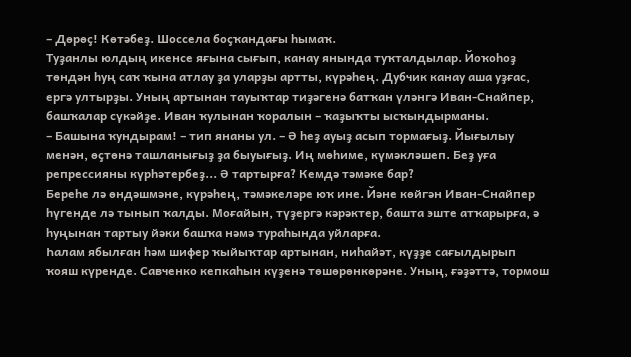– Дөрөҫ! Көтәбеҙ. Шоссела боҫҡандағы һымаҡ.
Туҙанлы юлдың икенсе яғына сығып, канау янында туҡталдылар. Йоҡоһоҙ төндән һуң саҡ ҡына атлау ҙа уларҙы артты, күрәһең. Дубчик канау аша уҙғас, ергә ултырҙы. Уның артынан тауыҡтар тиҙәгенә батҡан үләнгә Иван-Снайпер, башҡалар сүкәйҙе. Иван ҡулынан ҡоралын – ҡаҙыҡты ысҡындырманы.
– Башына ҡундырам! – тип янаны ул. – Ә һеҙ ауыҙ асып тормағыҙ. Йығылыу менән, өҫтөнә ташланығыҙ ҙа быуығыҙ. Иң мөһиме, күмәкләшеп. Беҙ уға репрессияны күрһәтербеҙ... Ә тартырға? Кемдә тәмәке бар?
Береһе лә өндәшмәне, күрәһең, тәмәкеләре юҡ ине. Йәне көйгән Иван-Снайпер һүгенде лә тынып ҡалды. Моғайын, түҙергә кәрәктер, башта эште атҡарырға, ә һуңынан тартыу йәки башҡа нәмә тураһында уйларға.
Һалам ябылған һәм шифер ҡыйыҡтар артынан, ниһайәт, күҙҙе сағылдырып ҡояш күренде. Савченко кепкаһын күҙенә төшөрөнкөрәне. Уның, ғәҙәттә, тормош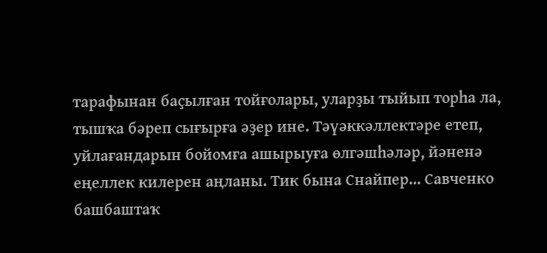тарафынан баҫылған тойғолары, уларҙы тыйып торһа ла, тышҡа бәреп сығырға әҙер ине. Тәүәккәллектәре етеп, уйлағандарын бойомға ашырыуға өлгәшһәләр, йәненә еңеллек килерен аңланы. Тик бына Снайпер... Савченко башбаштаҡ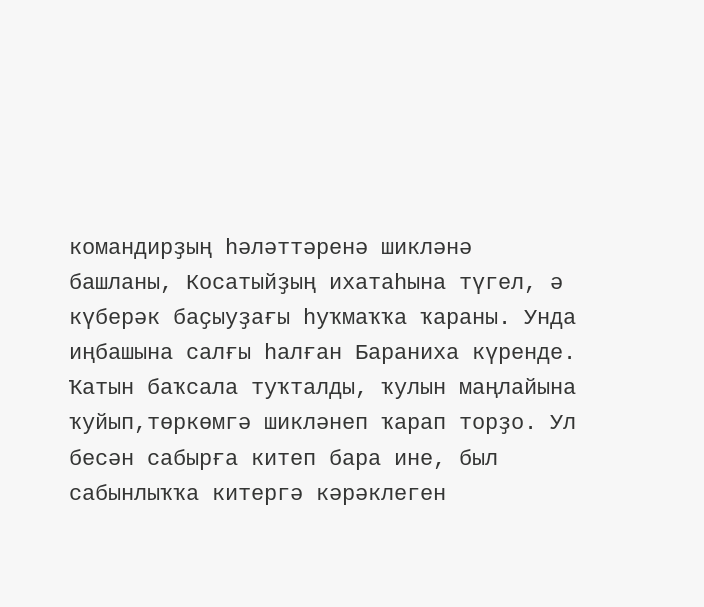командирҙың һәләттәренә шикләнә башланы, Косатыйҙың ихатаһына түгел, ә күберәк баҫыуҙағы һуҡмаҡҡа ҡараны. Унда иңбашына салғы һалған Бараниха күренде. Ҡатын баҡсала туҡталды, ҡулын маңлайына ҡуйып,төркөмгә шикләнеп ҡарап торҙо. Ул бесән сабырға китеп бара ине, был сабынлыҡҡа китергә кәрәклеген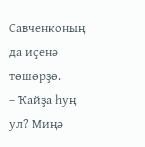Савченконың да иҫенә төшөрҙө.
– Ҡайҙа һуң ул? Миңә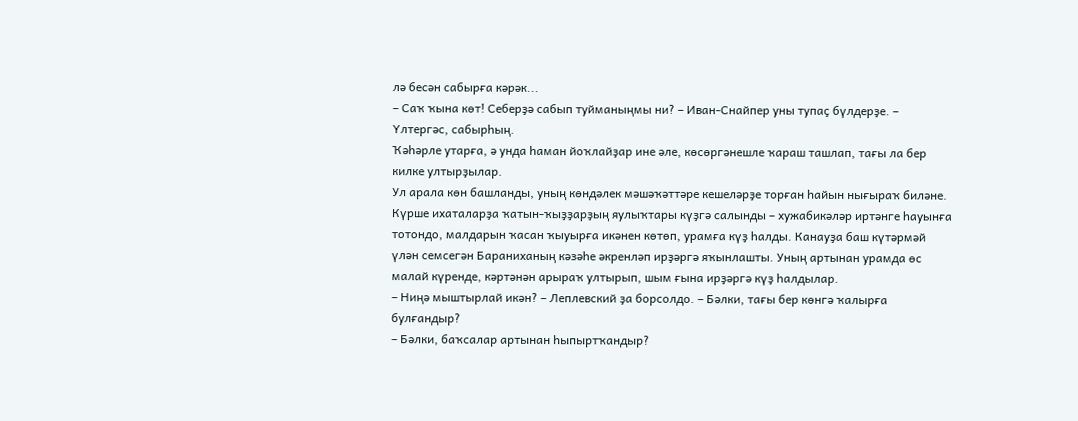лә бесән сабырға кәрәк...
– Саҡ ҡына көт! Себерҙә сабып туйманыңмы ни? – Иван-Снайпер уны тупаҫ бүлдерҙе. – Үлтергәс, сабырһың.
Ҡәһәрле утарға, ә унда һаман йоҡлайҙар ине әле, көсөргәнешле ҡараш ташлап, тағы ла бер килке ултырҙылар.
Ул арала көн башланды, уның көндәлек мәшәҡәттәре кешеләрҙе торған һайын нығыраҡ биләне. Күрше ихаталарҙа ҡатын-ҡыҙҙарҙың яулыҡтары күҙгә салынды – хужабикәләр иртәнге һауынға тотондо, малдарын ҡасан ҡыуырға икәнен көтөп, урамға күҙ һалды. Канауҙа баш күтәрмәй үлән семсегән Бараниханың кәзәһе әкренләп ирҙәргә яҡынлашты. Уның артынан урамда өс малай күренде, кәртәнән арыраҡ ултырып, шым ғына ирҙәргә күҙ һалдылар.
– Ниңә мыштырлай икән? – Леплевский ҙа борсолдо. – Бәлки, тағы бер көнгә ҡалырға булғандыр?
– Бәлки, баҡсалар артынан һыпыртҡандыр?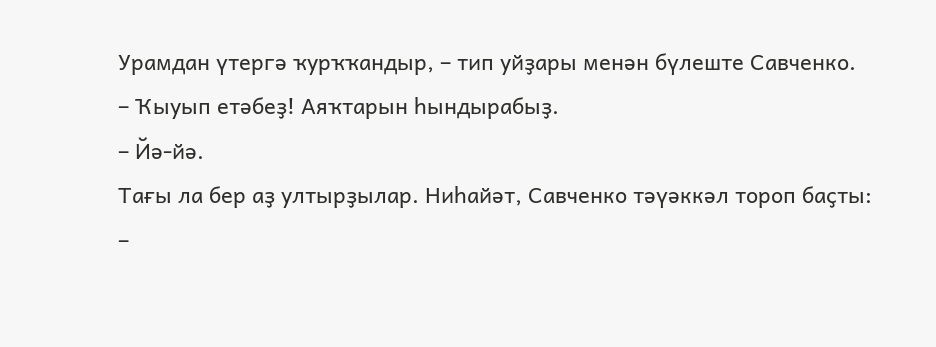Урамдан үтергә ҡурҡҡандыр, – тип уйҙары менән бүлеште Савченко.
– Ҡыуып етәбеҙ! Аяҡтарын һындырабыҙ.
– Йә-йә.
Тағы ла бер аҙ ултырҙылар. Ниһайәт, Савченко тәүәккәл тороп баҫты:
–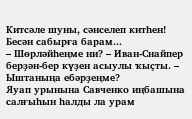Китсәле шуны, сәнселеп китһен! Бесән сабырға барам...
– Шөрләйһеңме ни? – Иван-Снайпер берҙән-бер күҙен асыулы ҡыҫты. – Ыштаныңа ебәрҙеңме?
Яуап урынына Савченко иңбашына салғыһын һалды ла урам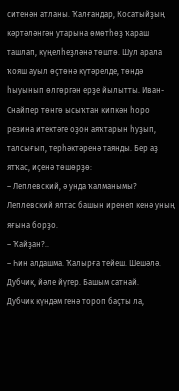ситенән атланы. Ҡалғандар, Косатыйҙың кәртәләнгән утарына өмөтһөҙ ҡараш ташлап, күңелһеҙләнә төштө. Шул арала ҡояш ауыл өҫтөнә күтәрелде, төндә һыуынып өлгөргән ерҙе йылытты. Иван-Снайпер төнгө ысыҡтан кипкән һоро резина итектәге оҙон аяҡтарын һуҙып, талсығып, терһәктәренә таянды. Бер аҙ ятҡас, иҫенә төшөрҙө:
– Леплевский, ә унда ҡалманымы?
Леплевский ялтас башын иренеп кенә уның яғына борҙо.
– Ҡайҙан?..
– Һин алдашма. Ҡалырға тейеш. Шешәлә. Дубчик, йәле йүгер. Башым сатнай.
Дубчик күндәм генә тороп баҫты ла,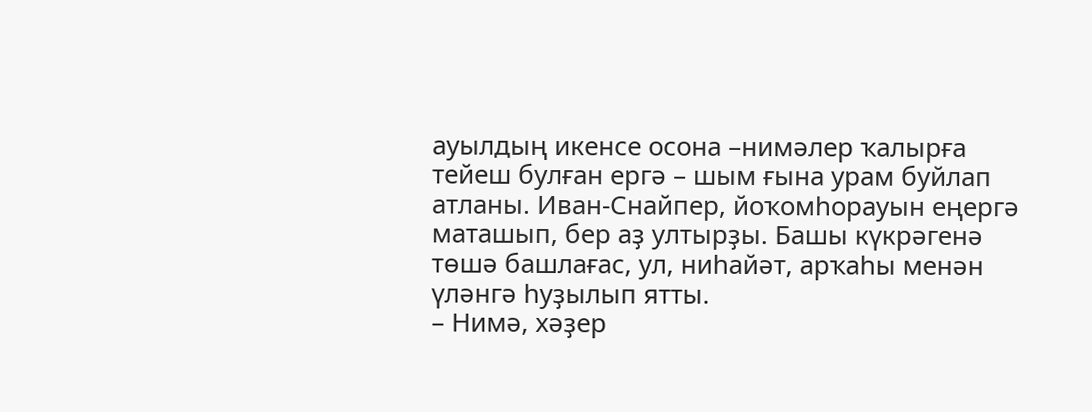ауылдың икенсе осона –нимәлер ҡалырға тейеш булған ергә – шым ғына урам буйлап атланы. Иван-Снайпер, йоҡомһорауын еңергә маташып, бер аҙ ултырҙы. Башы күкрәгенә төшә башлағас, ул, ниһайәт, арҡаһы менән үләнгә һуҙылып ятты.
– Нимә, хәҙер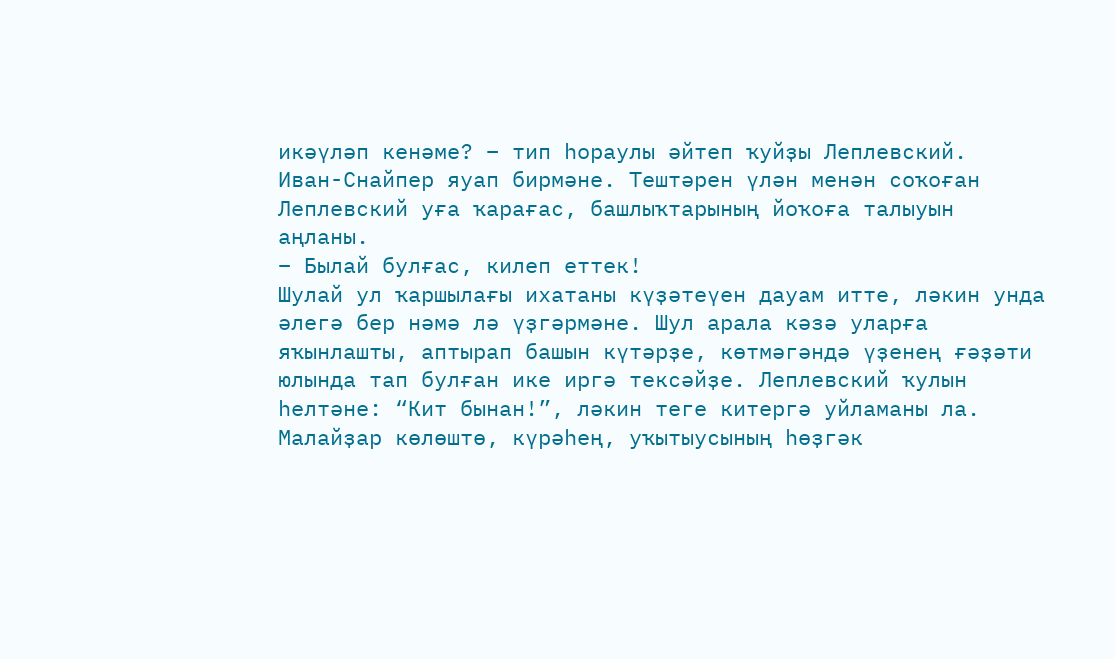икәүләп кенәме? – тип һораулы әйтеп ҡуйҙы Леплевский.
Иван-Снайпер яуап бирмәне. Тештәрен үлән менән соҡоған Леплевский уға ҡарағас, башлыҡтарының йоҡоға талыуын аңланы.
– Былай булғас, килеп еттек!
Шулай ул ҡаршылағы ихатаны күҙәтеүен дауам итте, ләкин унда әлегә бер нәмә лә үҙгәрмәне. Шул арала кәзә уларға яҡынлашты, аптырап башын күтәрҙе, көтмәгәндә үҙенең ғәҙәти юлында тап булған ике иргә тексәйҙе. Леплевский ҡулын һелтәне: “Кит бынан!”, ләкин теге китергә уйламаны ла. Малайҙар көлөштө, күрәһең, уҡытыусының һөҙгәк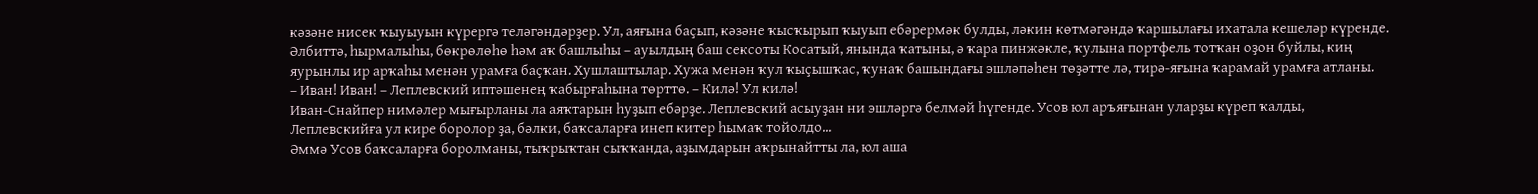кәзәне нисек ҡыуыуын күрергә теләгәндәрҙер. Ул, аяғына баҫып, кәзәне ҡысҡырып ҡыуып ебәрермәк булды, ләкин көтмәгәндә ҡаршылағы ихатала кешеләр күренде. Әлбиттә, һырмалыһы, бөкрөлөһө һәм аҡ башлыһы – ауылдың баш сексоты Косатый, янында ҡатыны, ә ҡара пинжәкле, ҡулына портфель тотҡан оҙон буйлы, киң яурынлы ир арҡаһы менән урамға баҫҡан. Хушлаштылар. Хужа менән ҡул ҡыҫышҡас, ҡунаҡ башындағы эшләпәһен төҙәтте лә, тирә-яғына ҡарамай урамға атланы.
– Иван! Иван! – Леплевский иптәшенең ҡабырғаһына төрттө. – Килә! Ул килә!
Иван-Снайпер нимәлер мығырланы ла аяҡтарын һуҙып ебәрҙе. Леплевский асыуҙан ни эшләргә белмәй һүгенде. Усов юл аръяғынан уларҙы күреп ҡалды, Леплевскийға ул кире боролор ҙа, бәлки, баҡсаларға инеп китер һымаҡ тойолдо...
Әммә Усов баҡсаларға боролманы, тыҡрыҡтан сыҡҡанда, аҙымдарын аҡрынайтты ла, юл аша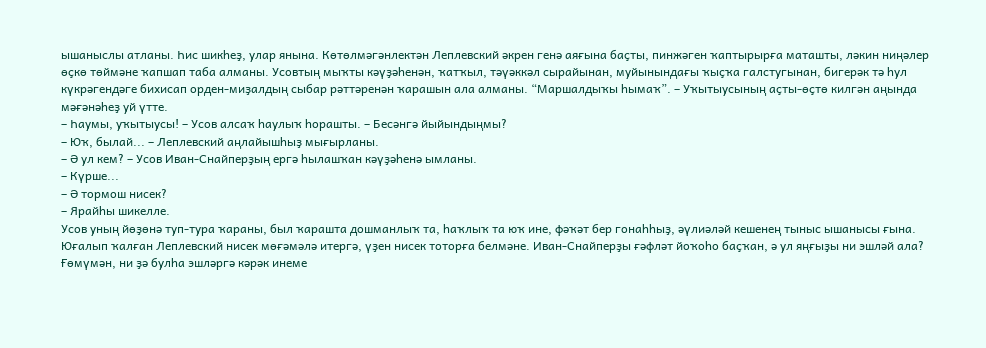ышаныслы атланы. Һис шикһеҙ, улар янына. Көтөлмәгәнлектән Леплевский әкрен генә аяғына баҫты, пинжәген ҡаптырырға маташты, ләкин ниңәлер өҫкө төймәне ҡапшап таба алманы. Усовтың мыҡты кәүҙәһенән, ҡатҡыл, тәүәккәл сырайынан, муйынындағы ҡыҫҡа галстугынан, бигерәк тә һул күкрәгендәге бихисап орден-миҙалдың сыбар рәттәренән ҡарашын ала алманы. “Маршалдыҡы һымаҡ”. – Уҡытыусының аҫты-өҫтө килгән аңында мәғәнәһеҙ уй үтте.
– Һаумы, уҡытыусы! – Усов алсаҡ һаулыҡ һорашты. – Бесәнгә йыйындыңмы?
– Юҡ, былай... – Леплевский аңлайышһыҙ мығырланы.
– Ә ул кем? – Усов Иван-Снайперҙың ергә һылашҡан кәүҙәһенә ымланы.
– Күрше...
– Ә тормош нисек?
– Ярайһы шикелле.
Усов уның йөҙөнә туп-тура ҡараны, был ҡарашта дошманлыҡ та, һаҡлыҡ та юҡ ине, фәҡәт бер гонаһһыҙ, әүлиәләй кешенең тыныс ышанысы ғына. Юғалып ҡалған Леплевский нисек мөғәмәлә итергә, үҙен нисек тоторға белмәне. Иван-Снайперҙы ғәфләт йоҡоһо баҫҡан, ә ул яңғыҙы ни эшләй ала? Ғөмүмән, ни ҙә булһа эшләргә кәрәк инеме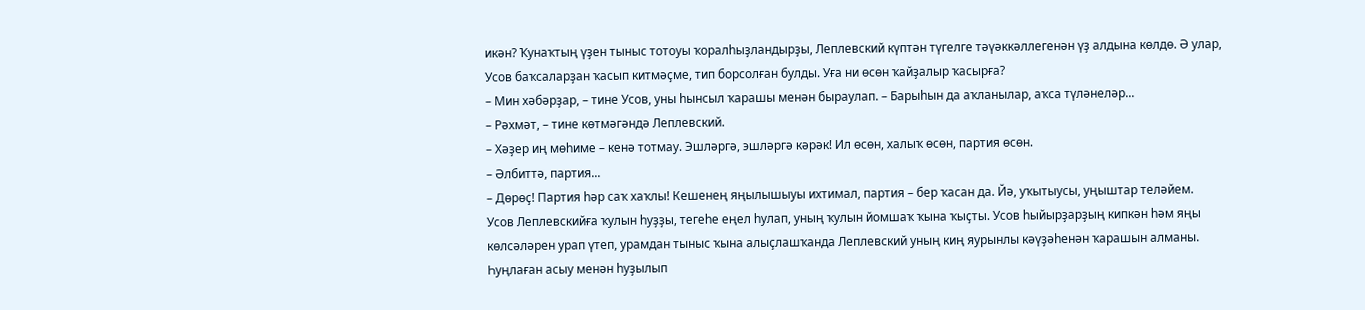икән? Ҡунаҡтың үҙен тыныс тотоуы ҡоралһыҙландырҙы, Леплевский күптән түгелге тәүәккәллегенән үҙ алдына көлдө. Ә улар, Усов баҡсаларҙан ҡасып китмәҫме, тип борсолған булды. Уға ни өсөн ҡайҙалыр ҡасырға?
– Мин хәбәрҙар, – тине Усов, уны һынсыл ҡарашы менән быраулап. – Барыһын да аҡланылар, аҡса түләнеләр...
– Рәхмәт, – тине көтмәгәндә Леплевский.
– Хәҙер иң мөһиме – кенә тотмау. Эшләргә, эшләргә кәрәк! Ил өсөн, халыҡ өсөн, партия өсөн.
– Әлбиттә, партия...
– Дөрөҫ! Партия һәр саҡ хаҡлы! Кешенең яңылышыуы ихтимал, партия – бер ҡасан да. Йә, уҡытыусы, уңыштар теләйем.
Усов Леплевскийға ҡулын һуҙҙы, тегеһе еңел һулап, уның ҡулын йомшаҡ ҡына ҡыҫты. Усов һыйырҙарҙың кипкән һәм яңы көлсәләрен урап үтеп, урамдан тыныс ҡына алыҫлашҡанда Леплевский уның киң яурынлы кәүҙәһенән ҡарашын алманы. Һуңлаған асыу менән һуҙылып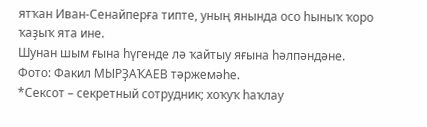ятҡан Иван-Сенайперға типте, уның янында осо һыныҡ ҡоро ҡаҙыҡ ята ине.
Шунан шым ғына һүгенде лә ҡайтыу яғына һәлпәндәне.
Фото: Факил МЫРҘАҠАЕВ тәржемәһе.
*Сексот – секретный сотрудник; хоҡуҡ һаҡлау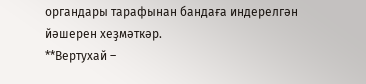органдары тарафынан бандаға индерелгән йәшерен хеҙмәткәр.
**Вертухай –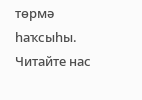төрмә һаҡсыһы.
Читайте нас